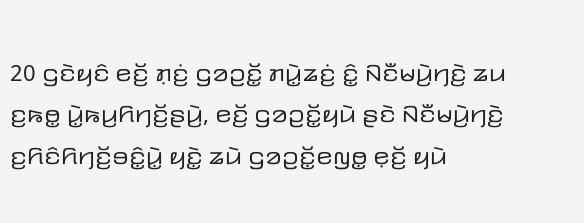20 ꤞꤢꤧꤟꤢꤨ ꤕꤢꤩ꤬ ꤊ꤫ꤢꤦ꤬ ꤞꤤꤑꤢꤩ꤭ ꤊꤣꤧ꤭ꤘꤢꤦ꤬ ꤢꤨ꤭ ꤡꤢꤪꤗꤣꤧ꤬ꤚꤢꤧ꤬ ꤘꤣ ꤢ꤬ꤒꤥ꤭ ꤣꤧ꤭ꤒꤣ꤬ꤖꤚꤢꤩ꤬ꤔꤣꤧ꤬, ꤕꤢꤩ꤬ ꤞꤤꤑꤢꤩ꤭ꤟꤣꤧ ꤔꤢꤧ ꤡꤢꤪꤗꤣꤧ꤬ꤚꤢꤧ꤬ ꤢ꤬ꤖꤢꤨꤖꤚꤢꤩ꤬ꤋꤢꤨ꤭ꤣꤧ꤭ ꤟꤢꤧ꤭ ꤘꤣꤧ ꤞꤤꤑꤢꤩ꤭ꤕꤜꤥ꤭ ꤕ꤫ꤢꤩ꤬ ꤟꤣꤧ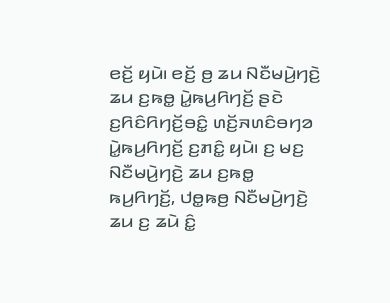ꤕꤢꤩ꤬ ꤟꤣꤧ꤯ ꤕꤢꤩ꤬ ꤥ꤬ ꤘꤣ ꤡꤢꤪꤗꤣꤧ꤬ꤚꤢꤧ꤬ ꤘꤣ ꤢ꤬ꤒꤥ꤭ ꤣꤧ꤭ꤒꤣ꤬ꤖꤚꤢꤩ꤬ ꤔꤢꤧ ꤢ꤬ꤖꤢꤨꤖꤚꤢꤩ꤬ꤋꤢꤨ꤭ ꤛꤢꤩ꤬ꤏꤛꤢꤨꤋꤚꤤ ꤣꤧ꤭ꤒꤣ꤬ꤖꤚꤢꤩ꤬ ꤢ꤬ꤊꤢꤨ꤭ ꤟꤣꤧ꤯ ꤢ꤬ ꤗꤢ꤬ ꤡꤢꤪꤗꤣꤧ꤬ꤚꤢꤧ꤬ ꤘꤣ ꤢ꤬ꤒꤥ꤭ ꤒꤣ꤬ꤖꤚꤢꤩ꤬, ꤓꤥ꤭ꤒꤥ꤬ ꤡꤢꤪꤗꤣꤧ꤬ꤚꤢꤧ꤬ ꤘꤣ ꤢ꤬ ꤘꤣꤧ ꤢꤨ꤭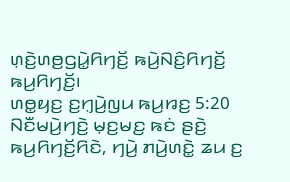ꤛ꤫ꤢꤧ꤬ꤛꤥ꤬ꤞꤣꤧ꤭ꤖꤚꤢꤩ꤬ ꤒꤣꤧ꤬ꤡꤢꤨ꤬ꤖꤚꤢꤩ꤬ ꤒꤣ꤬ꤖꤚꤢꤩ꤬꤯
ꤛꤥ꤭ꤟꤢ꤬ ꤢ꤬ꤚ꤫ꤣꤧ꤬ꤜꤣ ꤒꤣ꤬ꤙꤢ꤬ 5:20
ꤡꤢꤪꤗꤣꤧ꤬ꤚꤢꤧ꤬ ꤗ꤫ꤢ꤬ꤗꤢ꤬ ꤒꤢꤦ ꤔꤢꤧ꤬ ꤒꤣ꤬ꤖꤚꤢꤩ꤬ꤖꤢꤧ, ꤚꤣꤧ꤬ ꤊꤣꤧ꤬ꤛꤢꤧ꤭ ꤘꤣ ꤢ꤬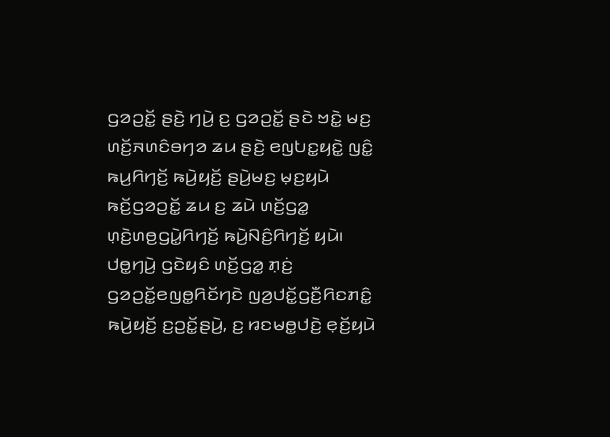ꤞꤤꤑꤢꤩ꤭ ꤔꤢꤧ꤬ ꤚꤣꤧ꤬ ꤢ꤬ ꤞꤤꤑꤢꤩ꤭ ꤔꤢꤧ ꤠꤢꤧ꤭ ꤗꤢ꤬ ꤛꤢꤩ꤬ꤏꤛꤢꤨꤋꤚꤤ ꤘꤣ ꤔꤢꤧ꤬ ꤕꤜꤝꤢ꤭ꤟꤢꤧ꤭ ꤜꤢꤨ꤭ ꤒꤣ꤬ꤖꤚꤢꤩ꤬ ꤒꤣꤧ꤬ꤟꤢꤩ꤬ ꤔꤣꤧ꤬ꤗꤢ꤬ ꤗ꤫ꤢ꤬ꤟꤣꤧ ꤒꤢꤩ꤬ꤞꤤꤑꤢꤩ꤭ ꤘꤣ ꤢ꤬ ꤘꤣꤧ ꤛꤢꤩ꤬ꤞꤤ꤭ ꤛ꤫ꤢꤧ꤬ꤛꤥ꤬ꤞꤣꤧ꤭ꤖꤚꤢꤩ꤬ ꤒꤣꤧ꤬ꤡꤢꤨ꤬ꤖꤚꤢꤩ꤬ ꤟꤣꤧ꤯
ꤓꤥ꤭ꤚꤣꤧ꤬ ꤞꤢꤧꤟꤢꤨ ꤛꤢꤩ꤬ꤞꤤ꤭ ꤊ꤫ꤢꤦ꤬ ꤞꤤꤑꤢꤩ꤭ꤕꤜꤥ꤭ꤖꤢꤩꤚꤢꤧ ꤜꤤ꤬ꤓꤢꤩ꤭ꤞꤢꤪ꤬ꤖꤢꤊꤢꤨ꤭ ꤒꤣꤧ꤬ꤟꤢꤩ꤬ ꤢ꤬ꤑꤢꤩ꤭ꤔꤣꤧ꤬, ꤢ꤬ ꤙꤢꤗꤥ꤭ꤓꤢꤧ꤬ ꤕ꤫ꤢꤩ꤬ꤟꤣꤧ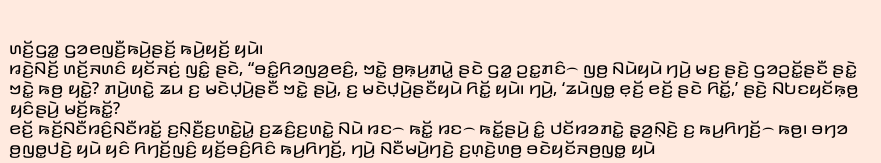ꤛꤢꤩ꤬ꤞꤤ꤭ ꤞꤤꤕꤜꤢꤪ꤬ꤒꤣꤧ꤬ꤔꤢꤩ꤬ ꤒꤣꤧ꤬ꤟꤢꤩ꤬ ꤟꤣꤧ꤯
ꤙꤢꤧ꤬ꤡꤢꤩ꤬ ꤛꤢꤩ꤬ꤏꤛꤢꤨ ꤟꤢꤩꤏꤢꤦ꤬ ꤜꤢꤨ꤭ ꤔꤢꤧ, “ꤋꤢꤨ꤭ꤖꤤꤜꤤ꤬ꤕꤢꤨ꤬, ꤠꤢꤧ꤭ ꤥ꤬ꤒ꤫ꤣ꤬ꤊꤣꤧ꤭ ꤔꤢꤧ ꤞꤤ꤭ ꤑꤢ꤭ꤊꤢꤨ꤮ ꤜꤥ꤬ ꤡꤣꤧꤟꤣꤧ ꤚꤣꤧ꤬ ꤗꤢ꤬ ꤔꤢꤧ꤬ ꤞꤤꤑꤢꤩ꤭ꤔꤢꤪ ꤔꤢꤧ꤭ ꤠꤢꤧ꤭ ꤒꤥ꤬ ꤟꤢꤧ꤭? ꤊꤣꤧ꤬ꤛꤢꤧ꤭ ꤘꤣ ꤢ꤬ ꤗꤢꤧꤓ꤫ꤣꤧ꤬ꤔꤢꤪ ꤠꤢꤧ꤭ ꤔꤣꤧ꤬, ꤢ꤬ ꤗꤢꤧꤓ꤫ꤣꤧ꤬ꤔꤢꤪꤟꤣꤧ ꤖꤢꤩ꤭ ꤟꤣꤧ꤯ ꤚꤣꤧ꤬, ‘ꤘꤣꤧꤜꤥ꤭ ꤕ꤫ꤢꤩ꤬ ꤕꤢꤩ꤬ ꤔꤢꤧ ꤖꤢꤩ꤭,’ ꤔꤢꤧ꤬ ꤡꤝꤢꤟꤢꤩꤒ꤫ꤥ꤬ ꤟꤢꤨꤔꤣꤧ꤬ ꤗꤢꤩ꤬ꤒꤢꤩ꤭?
ꤕꤢꤩ꤬ ꤒꤢꤩ꤬ꤡꤢꤪꤙꤢꤨ꤬ꤡꤢꤪꤙꤢꤩ꤭ ꤢ꤬ꤡ꤫ꤢꤪ꤬ꤢ꤬ꤛꤢꤧ꤭ꤣꤧ꤭ ꤢ꤬ꤘꤢꤨ꤬ꤢ꤬ꤛꤢꤧ꤭ ꤡꤣꤧ ꤙꤢ꤮ ꤒꤢꤩ꤭ ꤙꤢ꤮ ꤒꤢꤩ꤭ꤔꤣꤧ꤬ ꤢꤨ꤭ ꤓꤢꤩꤙꤤꤊꤢꤧ꤭ ꤔ꤫ꤤ꤬ꤡ꤫ꤢꤧ꤬ ꤢ꤬ ꤒꤣ꤬ꤖꤚꤢꤩ꤬꤮ ꤒꤥ꤬꤯ ꤋꤚꤤ ꤥ꤬ꤜꤥ꤭ꤓꤢꤧ꤬ ꤟꤣꤧ ꤟꤢꤨ ꤖꤚꤢꤩ꤬ꤜꤢꤨ꤬ ꤟꤢꤩ꤬ꤋꤢꤨ꤬ꤖꤢꤨ ꤒꤣ꤬ꤖꤚꤢꤩ꤬, ꤚꤣꤧ꤬ ꤡꤢꤪꤗꤣꤧ꤬ꤚꤢꤧ꤬ ꤢ꤬ꤛ꤫ꤢꤧ꤬ꤛꤥ꤬ ꤋꤢꤧꤟꤢꤩꤏꤥ꤬ꤜꤥ꤭ ꤟꤣꤧ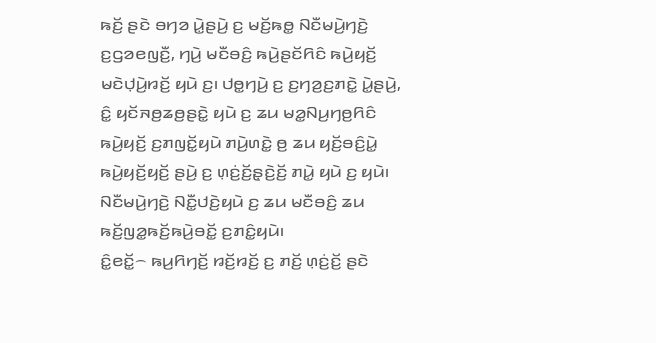ꤒꤢꤩ꤬ ꤔꤢꤧ ꤋꤚꤤ ꤣꤧ꤭ꤔꤣꤧ꤬ ꤢ꤬ ꤗꤢꤩ꤬ꤒꤥ꤭ ꤡꤢꤪꤗꤣꤧ꤬ꤚꤢꤧ꤬ ꤢ꤬ꤞꤤꤕꤜꤢꤪ꤬, ꤚꤣꤧ꤬ ꤗꤢꤪꤋꤢꤨ꤬ ꤒꤣꤧ꤬ꤔꤢꤩꤖꤢꤨ ꤒꤣꤧ꤬ꤟꤢꤩ꤬ ꤗꤢꤧꤓ꤫ꤣꤧ꤬ꤙꤢꤩ꤬ ꤟꤣꤧ ꤢ꤬꤯ ꤓꤥ꤭ꤚꤣꤧ꤬ ꤢ꤬ ꤢ꤬ꤚꤤ꤬ꤢ꤬ꤊꤢꤧ꤭ ꤣꤧ꤭ꤔꤣꤧ꤬, ꤢꤨ꤭ ꤟꤢꤩꤏꤥ꤬ꤘꤥ꤬ꤔꤢꤧ꤭ ꤟꤣꤧ ꤢ꤬ ꤘꤣ ꤗꤤ꤭ꤡꤣ꤬ꤚꤥ꤬ꤖꤢꤨ ꤒꤣꤧ꤬ꤟꤢꤩ꤬ ꤢ꤬ꤊꤜꤢꤩ꤭ꤟꤣꤧ ꤊꤣꤧ꤬ꤛꤢꤧ꤭ ꤥ꤬ ꤘꤣ ꤟꤢꤩ꤬ꤋꤢꤨ꤬ꤣꤧ꤭ ꤒꤣꤧ꤬ꤟꤢꤩ꤬ꤟꤢꤩ꤬ ꤔꤣꤧ꤬ ꤢ꤬ ꤛ꤫ꤢꤦ꤬ꤢꤩ꤬ꤔ꤫ꤢꤧ꤬ꤢꤩ꤬ ꤊꤣꤧ꤭ ꤟꤣꤧ ꤢ꤬ ꤟꤣꤧ꤯ ꤡꤢꤪꤗꤣꤧ꤬ꤚꤢꤧ꤬ ꤡꤢꤪ꤭ꤓꤢꤧ꤬ꤟꤣꤧ ꤢ꤬ ꤘꤣ ꤗꤢꤪꤋꤢꤨ꤬ ꤘꤣ ꤒꤢꤩ꤬ꤜꤤ꤭ꤒꤢꤩ꤬ꤒꤣꤧ꤬ꤋꤢꤩ꤭ ꤢ꤬ꤊꤢꤨ꤭ꤟꤣꤧ꤯
ꤢꤨ꤭ꤕꤢꤩ꤭꤮ ꤒꤣ꤬ꤖꤚꤢꤩ꤬ ꤙꤢꤩ꤬ꤙꤢꤩ꤬ ꤢ꤬ ꤊꤢꤩ꤬ ꤛ꤫ꤢꤦ꤬ꤢꤩ꤬ ꤔꤢꤧ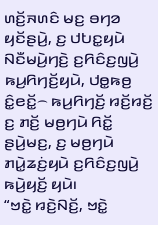ꤛꤢꤩ꤬ꤏꤛꤢꤨ ꤗꤢ꤬ ꤋꤚꤤ ꤟꤢꤩꤔꤣꤧ꤬, ꤢ꤬ ꤓꤝꤢ꤭ꤟꤣꤧ ꤡꤢꤪꤗꤣꤧ꤬ꤚꤢꤧ꤬ ꤢ꤬ꤖꤢꤨꤢ꤬ꤜꤣꤧ꤬ ꤒꤣ꤬ꤖꤚꤢꤩ꤬ꤟꤣꤧ, ꤓꤥ꤭ꤒꤥ꤬ ꤢꤨ꤭ꤕꤢꤩ꤭꤮ ꤒꤣ꤬ꤖꤚꤢꤩ꤬ ꤙꤢꤩ꤬ꤙꤢꤩ꤬ ꤢ꤬ ꤊꤢꤩ꤬ ꤗꤥ꤬ꤚꤣꤧ ꤖꤢꤩ꤭ ꤔꤣꤧ꤬ꤗꤢ꤬, ꤢ꤬ ꤗꤥ꤬ꤚꤣꤧ ꤊꤣꤧ꤭ꤘꤢꤦ꤬ꤟꤣꤧ ꤢ꤬ꤖꤢꤨꤢ꤬ꤜꤣꤧ꤬ ꤒꤣꤧ꤬ꤟꤢꤩ꤬ ꤟꤣꤧ꤯
“ꤠꤢꤧ꤭ ꤙꤢꤧ꤬ꤡꤢꤩ꤬, ꤠꤢꤧ꤭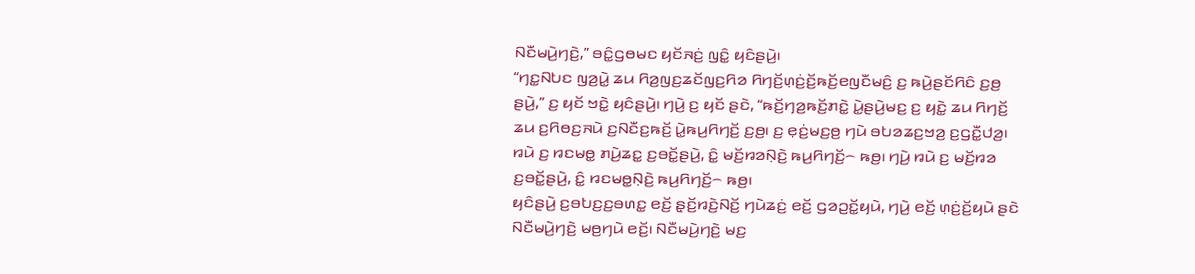ꤡꤢꤪꤗꤣꤧ꤬ꤚꤢꤧ꤬,” ꤋꤢꤨ꤭ꤞꤥꤗꤢ ꤟꤢꤩꤏꤢꤦ꤬ ꤜꤢꤨ꤭ ꤟꤢꤨꤔꤣꤧ꤬꤯
“ꤚꤢ꤭ꤡꤝꤢ ꤜꤤ꤬ꤣꤧ꤭ ꤘꤣ ꤖꤤ꤬ꤜꤢ꤬ꤘꤢꤩꤜꤢ꤬ꤖꤤ ꤖꤚꤢꤩ꤬ꤛ꤫ꤢꤦ꤬ꤢꤩ꤬ꤒꤢꤩ꤬ꤕꤜꤢꤪꤗꤢꤨ꤬ ꤢ꤬ ꤒꤣꤧ꤬ꤔꤢꤩꤖꤢꤨ ꤢ꤬ꤥ꤬ ꤔꤣꤧ꤬,” ꤢ꤬ ꤟꤢꤩ ꤠꤢꤧ꤭ ꤟꤢꤨꤔꤣꤧ꤬꤯ ꤚꤣꤧ꤬ ꤢ꤬ ꤟꤢꤩ ꤔꤢꤧ, “ꤒꤢꤩ꤬ꤚꤤ꤬ꤒꤢꤩ꤬ꤊꤢꤧ꤭ ꤣꤧ꤭ꤔꤣꤧ꤬ꤗꤢ꤬ ꤢ꤬ ꤟꤢꤧ꤭ ꤘꤣ ꤖꤚꤢꤩ꤬ ꤘꤣ ꤢ꤬ꤖꤥꤢ꤬ꤏꤣꤧ ꤢ꤬ꤡꤢꤪꤢ꤬ꤒꤢꤩ꤬ ꤣꤧ꤭ꤒꤣ꤬ꤖꤚꤢꤩ꤬ ꤢ꤬ꤥ꤬꤯ ꤢ꤬ ꤕ꤫ꤢꤦ꤬ꤗꤢ꤬ꤥ꤬ ꤚꤣꤧ ꤋꤝꤤꤘꤢ꤬ꤠꤤ꤬ ꤢ꤬ꤞꤢꤪ꤭ꤓꤤ꤬꤯ ꤙꤣꤧ ꤢ꤬ ꤙꤢꤗꤥ꤭ ꤊꤣꤧ꤬ꤘꤢ꤭ ꤢ꤬ꤋꤢꤩ꤭ꤔꤣꤧ꤬, ꤢꤨ꤭ ꤗꤢꤩ꤬ꤙꤤꤡ꤫ꤢꤧ꤬ ꤒꤣ꤬ꤖꤚꤢꤩ꤬꤮ ꤒꤥ꤬꤯ ꤚꤣꤧ꤬ ꤙꤣꤧ ꤢ꤬ ꤗꤢꤩ꤬ꤙꤤ ꤢ꤬ꤋꤢꤩ꤭ꤔꤣꤧ꤬, ꤢꤨ꤭ ꤙꤢꤗꤥ꤭ꤡ꤫ꤢꤧ꤬ ꤒꤣ꤬ꤖꤚꤢꤩ꤬꤮ ꤒꤥ꤬꤯
ꤟꤢꤨꤔꤣꤧ꤬ ꤢ꤬ꤋꤝꤢ꤬ꤢ꤬ꤋꤛꤢ꤭ ꤕꤢꤩ꤬ ꤔ꤫ꤢꤩ꤬ꤙꤢꤧ꤬ꤡꤢꤩ꤬ ꤚꤣꤧꤘꤢꤦ꤬ ꤕꤢꤩ꤬ ꤞꤤꤑꤢꤩ꤭ꤟꤣꤧ, ꤚꤣꤧ꤬ ꤕꤢꤩ꤬ ꤛ꤫ꤢꤦ꤬ꤢꤩ꤬ꤟꤣꤧ ꤔꤢꤧ ꤡꤢꤪꤗꤣꤧ꤬ꤚꤢꤧ꤬ ꤗꤥ꤬ꤚꤣꤧ ꤕꤢꤩ꤬꤯ ꤡꤢꤪꤗꤣꤧ꤬ꤚꤢꤧ꤬ ꤗꤢ꤬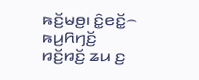ꤒꤢꤩ꤬ꤗꤥ꤬꤯ ꤢꤨ꤭ꤕꤢꤩ꤭꤮ ꤒꤣ꤬ꤖꤚꤢꤩ꤬ ꤙꤢꤩ꤬ꤙꤢꤩ꤬ ꤘꤣ ꤢ꤬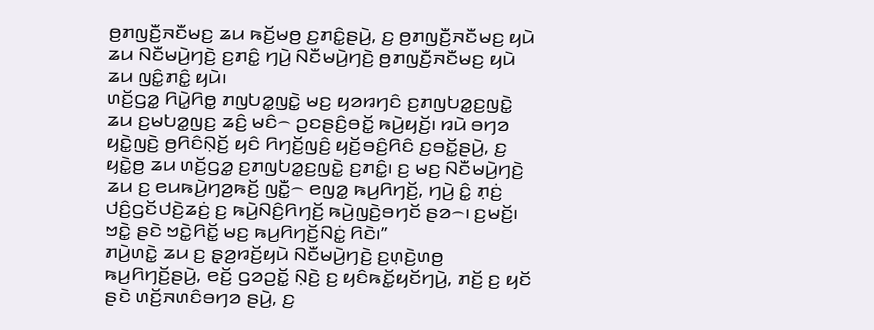ꤥ꤬ꤊꤜꤢꤪ꤬ꤏꤢꤪꤗꤢ꤬ ꤘꤣ ꤒꤢꤩ꤬ꤗꤥ꤬ ꤢ꤬ꤊꤢꤨ꤭ꤔꤣꤧ꤬, ꤢ꤬ ꤥ꤬ꤊꤜꤢꤪ꤬ꤏꤢꤪꤗꤢ꤬ ꤟꤣꤧ ꤘꤣ ꤡꤢꤪꤗꤣꤧ꤬ꤚꤢꤧ꤬ ꤢ꤬ꤊꤢꤨ꤭ ꤚꤣꤧ꤬ ꤡꤢꤪꤗꤣꤧ꤬ꤚꤢꤧ꤬ ꤥ꤬ꤊꤜꤢꤪ꤬ꤏꤢꤪꤗꤢ꤬ ꤟꤣꤧ ꤘꤣ ꤜꤢꤨ꤭ꤊꤢꤨ꤭ ꤟꤣꤧ꤯
ꤛꤢꤩ꤬ꤞꤤ꤭ ꤖꤣꤧ꤭ꤖꤥ꤭ ꤊꤜꤝꤤ꤭ꤜꤢꤧ꤭ ꤗꤢ꤬ ꤟꤤꤙꤚꤢꤨ ꤢ꤬ꤊꤜꤝꤤ꤭ꤢ꤬ꤜꤢꤧ꤭ ꤘꤣ ꤢ꤬ꤗꤝꤤ꤭ꤜꤢ꤬ ꤘꤢꤨ꤬ ꤗꤢꤨ꤮ ꤑꤢꤔꤢꤨ꤬ꤋꤢꤩ꤭ ꤒꤣꤧ꤬ꤟꤢꤩ꤬꤯ ꤙꤣꤧ ꤋꤚꤤ ꤟꤢꤧ꤭ꤜꤢꤧ꤬ ꤥ꤬ꤖꤢꤨꤡ꤫ꤢꤩ꤬ ꤟꤢꤨ ꤖꤚꤢꤩ꤬ꤜꤢꤨ꤬ ꤟꤢꤩ꤬ꤋꤢꤨ꤬ꤖꤢꤨ ꤢ꤬ꤋꤢꤩ꤭ꤔꤣꤧ꤬, ꤢ꤬ ꤟꤢꤧ꤭ꤥ꤬ ꤘꤣ ꤛꤢꤩ꤬ꤞꤤ꤭ ꤢ꤬ꤊꤜꤝꤤ꤭ꤢ꤬ꤜꤢꤧ꤭ ꤢ꤬ꤊꤢꤨ꤭꤯ ꤢ꤬ ꤗꤢ꤬ ꤡꤢꤪꤗꤣꤧ꤬ꤚꤢꤧ꤬ ꤘꤣ ꤢ꤬ ꤕꤣꤒꤣꤧ꤬ꤚꤤ꤬ꤒꤢꤩ꤬ ꤜꤢꤪ꤭꤮ ꤕꤜꤤ꤭ ꤒꤣ꤬ꤖꤚꤢꤩ꤬, ꤚꤣꤧ꤬ ꤢꤨ꤭ ꤊ꤫ꤢꤦ꤬ ꤓꤢꤨ꤬ꤞꤢꤩꤓꤢꤧ꤬ꤘꤢꤦ꤬ ꤢ꤬ ꤒꤣꤧ꤬ꤡꤢꤨ꤬ꤖꤚꤢꤩ꤬ ꤒꤣꤧ꤬ꤜꤢꤧ꤬ꤋꤚꤢꤩ ꤔꤤ꤮꤯ ꤢ꤬ꤗꤢꤩ꤬꤯
ꤠꤢꤧ꤭ ꤔꤢꤧ ꤠꤢꤧ꤭ꤖꤢꤩ꤭ ꤗꤢ꤬ ꤒꤣ꤬ꤖꤚꤢꤩ꤬ꤡꤢꤦ꤭ ꤖꤢꤧ꤯”
ꤊꤣꤧ꤬ꤛꤢꤧ꤭ ꤘꤣ ꤢ꤬ ꤔ꤫ꤤ꤬ꤙꤢꤩ꤬ꤟꤣꤧ ꤡꤢꤪꤗꤣꤧ꤬ꤚꤢꤧ꤬ ꤢ꤬ꤛ꤫ꤢꤧ꤬ꤛꤥ꤬ ꤒꤣ꤬ꤖꤚꤢꤩ꤬ꤔꤣꤧ꤬, ꤕꤢꤩ꤬ ꤞꤤꤑꤢꤩ꤭ ꤡ꤫ꤢꤧ꤬ ꤢ꤬ ꤟꤢꤨꤒꤢꤩ꤭ꤟꤢꤩꤚꤣꤧ꤬, ꤊꤢꤩ꤬ ꤢ꤬ ꤟꤢꤩ ꤔꤢꤧ ꤛꤢꤩ꤬ꤏꤛꤢꤨꤋꤚꤤ ꤔꤣꤧ꤬, ꤢ꤬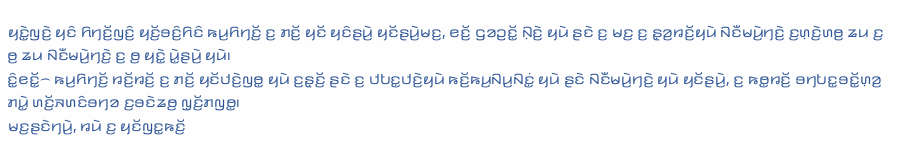ꤟꤢꤧ꤭ꤜꤢꤧ꤬ ꤟꤢꤨ ꤖꤚꤢꤩ꤬ꤜꤢꤨ꤬ ꤟꤢꤩ꤬ꤋꤢꤨ꤬ꤖꤢꤨ ꤒꤣ꤬ꤖꤚꤢꤩ꤬ ꤢ꤬ ꤊꤢꤩ꤬ ꤟꤢꤩ ꤟꤢꤨꤔꤣꤧ꤬ ꤟꤢꤩꤔꤣꤧ꤬ꤗꤢ꤬, ꤕꤢꤩ꤬ ꤞꤤꤑꤢꤩ꤭ ꤡ꤫ꤢꤧ꤬ ꤟꤣꤧ ꤔꤢꤧ ꤢ꤬ ꤗꤢ꤬ ꤢ꤬ ꤔ꤫ꤤ꤬ꤙꤢꤩ꤬ꤟꤣꤧ ꤡꤢꤪꤗꤣꤧ꤬ꤚꤢꤧ꤬ ꤢ꤬ꤛ꤫ꤢꤧ꤬ꤛꤥ꤬ ꤘꤣ ꤢ꤬ ꤥ꤬ ꤘꤣ ꤡꤢꤪꤗꤣꤧ꤬ꤚꤢꤧ꤬ ꤢ꤬ ꤥ꤬ ꤟꤢꤧ꤭ ꤣꤧ꤭ꤔꤣꤧ꤬ ꤟꤣꤧ꤯
ꤢꤨ꤭ꤕꤢꤩ꤭꤮ ꤒꤣ꤬ꤖꤚꤢꤩ꤬ ꤙꤢꤩ꤬ꤙꤢꤩ꤬ ꤢ꤬ ꤊꤢꤩ꤬ ꤟꤢꤩꤓꤢꤧ꤬ꤜꤥ꤭ ꤟꤣꤧ ꤢ꤬ꤔ꤫ꤢꤩ꤬ ꤔꤢꤧ ꤢ꤬ ꤓꤝꤢ꤭ꤓꤢꤧ꤬ꤟꤣꤧ ꤒꤢꤩ꤬ꤒꤣ꤬ꤡꤣ꤬ꤡꤢꤦ꤭ ꤟꤣꤧ ꤔꤢꤧ ꤡꤢꤪꤗꤣꤧ꤬ꤚꤢꤧ꤬ ꤟꤣꤧ ꤟꤢꤩꤔꤣꤧ꤬, ꤢ꤬ ꤒꤥ꤭ꤙꤢꤩ꤬ ꤋꤚꤝꤢ꤭ꤋꤢꤩ꤭ꤛ꤫ꤤ꤬ ꤊꤣꤧ꤭ ꤛꤢꤩ꤬ꤏꤛꤢꤨꤋꤚꤤ ꤢ꤬ꤋꤢꤧꤘꤥ꤬ ꤜ꤫ꤢꤩ꤬ꤊꤜꤥ꤭꤯
ꤗꤢ꤬ꤔꤢꤧꤚꤣꤧ꤬, ꤙꤣꤧ ꤢ꤬ ꤟꤢꤩꤜꤢ꤭ꤒꤢꤩ꤬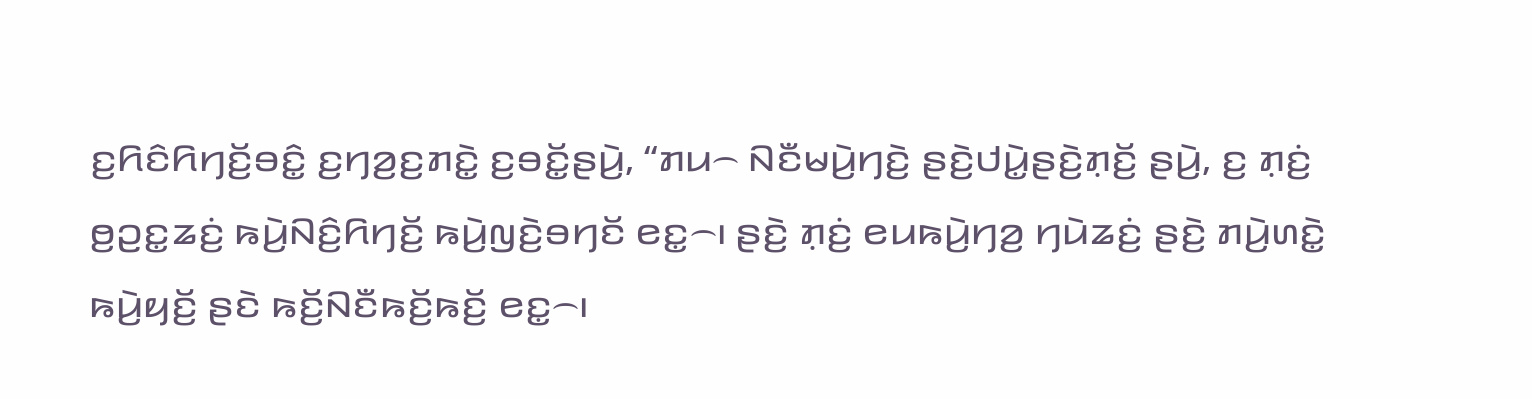ꤢ꤬ꤖꤢꤨꤖꤚꤢꤩ꤬ꤋꤢꤨ꤭ ꤢ꤬ꤚꤤ꤬ꤢ꤬ꤊꤢꤧ꤭ ꤢ꤬ꤋꤢꤩ꤭ꤔꤣꤧ꤬, “ꤊꤣ꤮ ꤡꤢꤪꤗꤣꤧ꤬ꤚꤢꤧ꤬ ꤔꤢꤧ꤬ꤓꤣꤧ꤭ꤔꤢꤧ꤬ꤊ꤫ꤢꤩ꤬ ꤔꤣꤧ꤬, ꤢ꤬ ꤊ꤫ꤢꤦ꤬ ꤥ꤬ꤑꤢ꤭ꤘꤢꤦ꤬ ꤒꤣꤧ꤬ꤡꤢꤨ꤬ꤖꤚꤢꤩ꤬ ꤒꤣꤧ꤬ꤜꤢꤧ꤬ꤋꤚꤢꤩ ꤕꤢ꤭꤮꤯ ꤔꤢꤧ꤬ ꤊ꤫ꤢꤦ꤬ ꤕꤣꤒꤣꤧ꤬ꤚꤤ꤬ ꤚꤣꤧꤘꤢꤦ꤬ ꤔꤢꤧ꤬ ꤊꤣꤧ꤬ꤛꤢꤧ꤭ ꤒꤣꤧ꤬ꤟꤢꤩ꤬ ꤔꤢꤧ ꤒꤢꤩ꤬ꤡꤢꤪꤒꤢꤩ꤬ꤒꤢꤩ꤬ ꤕꤢ꤭꤮꤯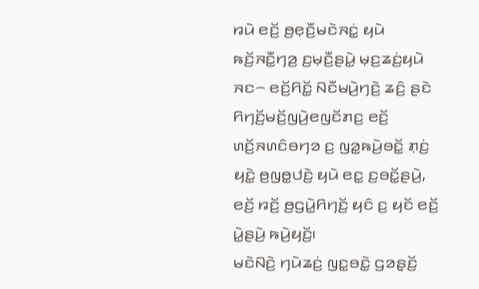ꤙꤣꤧ ꤕꤢꤩ꤬ ꤥ꤬ꤕ꤫ꤢꤪ꤬ꤗꤢꤧꤏꤢꤦ꤭ ꤟꤣꤧ ꤒꤢꤩ꤬ꤏꤢꤪ꤭ꤚꤤ꤬ ꤢ꤬ꤗ꤫ꤢꤪ꤬ꤔꤣꤧ꤭ ꤗ꤫ꤢ꤬ꤘꤢꤦ꤬ꤟꤣꤧ ꤏꤢ꤮ ꤕꤢꤩ꤬ꤖꤢꤩ꤭ ꤡꤢꤪꤗꤣꤧ꤬ꤚꤢꤧ꤬ ꤘꤢꤨ꤬ ꤔꤢꤧ ꤖꤚꤢꤩ꤬ꤗꤢꤩ꤬ꤜꤣꤧ꤬ꤕꤜꤢꤩꤊꤢ꤬ ꤕꤢꤩ꤬ ꤛꤢꤩ꤬ꤏꤛꤢꤨꤋꤚꤤ ꤢ꤬ ꤜꤤ꤭ꤒꤣꤧ꤬ꤋꤢꤩ꤭ ꤊ꤫ꤢꤦ꤬ ꤟꤢꤧ꤭ ꤥ꤬ꤜꤥ꤭ꤓꤢꤧ꤬ ꤟꤣꤧ ꤕꤢ꤭ ꤢ꤬ꤋꤢꤩ꤭ꤔꤣꤧ꤬, ꤕꤢꤩ꤬ ꤙꤢꤩ꤬ ꤥ꤬ꤞꤣꤧ꤭ꤖꤚꤢꤩ꤬ ꤟꤢꤨ ꤢ꤬ ꤟꤢꤩ ꤕꤢꤩ꤬ ꤣꤧ꤭ꤔꤣꤧ꤬ ꤒꤣꤧ꤬ꤟꤢꤩ꤬꤯
ꤗꤢꤧꤡꤢꤧ꤬ ꤚꤣꤧꤘꤢꤦ꤬ ꤜꤢ꤭ꤋꤢꤧ꤭ ꤞꤤꤔ꤫ꤢꤩ꤬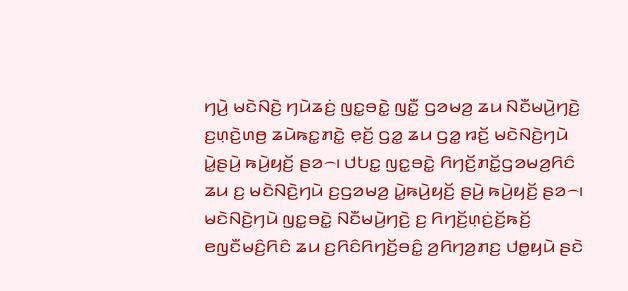ꤚꤣꤧ꤬ ꤗꤢꤧꤡꤢꤧ꤬ ꤚꤣꤧꤘꤢꤦ꤬ ꤜꤢ꤭ꤋꤢꤧ꤭ ꤜꤢꤪ꤭ ꤞꤤꤗꤤ꤬ ꤘꤣ ꤡꤢꤪꤗꤣꤧ꤬ꤚꤢꤧ꤬ ꤢ꤬ꤛ꤫ꤢꤧ꤬ꤛꤥ꤬ ꤘꤣꤧꤒꤢ꤭ꤊꤢꤧ꤭ ꤕ꤫ꤢꤩ꤬ ꤞꤤ꤭ ꤘꤣ ꤞꤤ꤭ ꤙꤢꤩ꤬ ꤗꤢꤧꤡꤢꤧ꤬ꤚꤣꤧ ꤣꤧ꤭ꤔꤣꤧ꤬ ꤒꤣꤧ꤬ꤟꤢꤩ꤬ ꤔꤤ꤮꤯ ꤓꤝꤢ꤭ ꤜꤢ꤭ꤋꤢꤧ꤭ ꤖꤚꤢꤩ꤬ꤊꤢꤩ꤭ꤞꤤꤗꤤ꤬ꤖꤢꤨ ꤘꤣ ꤢ꤬ ꤗꤢꤧꤡꤢꤧ꤬ꤚꤣꤧ ꤢ꤬ꤞꤤꤗꤤ꤬ ꤣꤧ꤭ꤒꤣꤧ꤬ꤟꤢꤩ꤬ ꤔꤣꤧ꤬ ꤒꤣꤧ꤬ꤟꤢꤩ꤬ ꤔꤤ꤮꤯ ꤗꤢꤧꤡꤢꤧ꤬ꤚꤣꤧ ꤜꤢ꤭ꤋꤢꤧ꤭ ꤡꤢꤪꤗꤣꤧ꤬ꤚꤢꤧ꤬ ꤢ꤬ ꤖꤚꤢꤩ꤬ꤛ꤫ꤢꤦ꤬ꤢꤩ꤬ꤒꤢꤩ꤬ ꤕꤜꤢꤪꤗꤢꤨ꤬ꤖꤢꤨ ꤘꤣ ꤢ꤬ꤖꤢꤨꤖꤚꤢꤩ꤬ꤋꤢꤨ꤭ ꤤ꤬ꤖꤚꤤ꤬ꤊꤢ꤬ ꤓꤥ꤭ꤟꤣꤧ ꤔꤢꤧ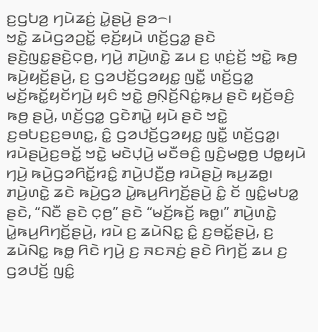ꤢ꤬ꤞꤝꤤ꤬ ꤚꤣꤧꤘꤢꤦ꤬ ꤣꤧ꤭ꤔꤣꤧ꤬ ꤔꤤ꤮꤯
ꤠꤢꤧ꤭ ꤘꤣꤧꤞꤤꤑꤢꤩ꤭ ꤕ꤫ꤢꤩ꤬ꤟꤣꤧ ꤛꤢꤩ꤬ꤞꤤ꤭ ꤔꤢꤧ ꤔꤢꤧ꤬ꤜꤢ꤭ꤔꤢꤧ꤬ꤍ꤫ꤥ꤬, ꤚꤣꤧ꤬ ꤊꤣꤧ꤬ꤛꤢꤧ꤭ ꤘꤣ ꤢ꤬ ꤛ꤫ꤢꤦ꤬ꤢꤩ꤬ ꤠꤢꤧ꤭ ꤒꤥ꤬ ꤒꤣꤧ꤬ꤟꤢꤩ꤬ꤔꤣꤧ꤬, ꤢ꤬ ꤞꤤꤓꤢꤩ꤬ꤞꤤꤟꤢ꤭ ꤜꤢꤪ꤭ ꤛꤢꤩ꤬ꤞꤤ꤭ ꤗꤢꤩ꤬ꤒꤢꤩ꤭ꤟꤢꤩꤚꤣꤧ꤬ ꤟꤢꤨ ꤠꤢꤧ꤭ ꤥ꤬ꤡ꤫ꤢꤩ꤬ꤡꤢꤦ꤭ꤒ꤫ꤣ꤬ ꤔꤢꤧ ꤟꤢꤩ꤬ꤋꤢꤨ꤬ ꤒꤥ꤬ ꤔꤣꤧ꤬, ꤛꤢꤩ꤬ꤞꤤ꤭ ꤞꤢꤧꤊꤣꤧ꤭ ꤟꤣꤧ ꤔꤢꤧ ꤠꤢꤧ꤭ ꤢ꤬ꤋꤝꤢ꤬ꤢ꤬ꤋꤛꤢ꤭, ꤢꤨ꤭ ꤞꤤꤓꤢꤩ꤬ꤞꤤꤟꤢ꤭ ꤜꤢꤪ꤭ ꤛꤢꤩ꤬ꤞꤤ꤭꤯
ꤙꤣꤧꤔꤣꤧ꤬ꤢ꤬ꤋꤢꤩ꤭ ꤠꤢꤧ꤭ ꤗꤢꤧꤓ꤫ꤣꤧ꤬ ꤗꤢꤪꤋꤢꤨ꤬ ꤜꤢꤨ꤬ꤗꤥ꤭ꤥ꤬ ꤓꤥ꤭ꤟꤣꤧ ꤚꤣꤧ꤬ ꤒꤣꤧ꤬ꤞꤤꤖꤢꤩ꤭ꤙꤢꤨ꤭ ꤊꤣꤧ꤬ꤓꤢꤪ꤬ꤥ꤬ ꤙꤣꤧꤔꤣꤧ꤬ ꤒꤣ꤬ꤘꤥ꤭꤯ ꤊꤣꤧ꤬ꤛꤢꤧ꤭ ꤘꤢꤧ ꤒꤣꤧ꤬ꤞꤤ ꤣꤧ꤭ꤒꤣ꤬ꤖꤚꤢꤩ꤬ꤔꤣꤧ꤬ ꤢꤨ꤭ ꤢꤩ ꤜꤢꤨ꤭ꤗꤝꤤ꤭ ꤔꤢꤧ, “ꤡꤢꤪ ꤔꤢꤧ ꤍ꤫ꤥ꤬” ꤔꤢꤧ “ꤗꤢꤩ꤬ꤒꤢꤩ꤬ ꤒꤥ꤭꤯” ꤊꤣꤧ꤬ꤛꤢꤧ꤭ ꤣꤧ꤭ꤒꤣ꤬ꤖꤚꤢꤩ꤬ꤔꤣꤧ꤬, ꤙꤣꤧ ꤢ꤬ ꤘꤣꤧꤡꤢ꤭ ꤢꤨ꤭ ꤢ꤬ꤋꤢꤩ꤭ꤔꤣꤧ꤬, ꤢ꤬ ꤘꤣꤧꤡꤢ꤭ ꤒꤥ꤭ ꤖꤢꤧ ꤚꤣꤧ꤬ ꤢ꤬ ꤏꤢꤏꤢꤦ꤬ ꤔꤢꤧ ꤖꤚꤢꤩ꤬ ꤘꤣ ꤢ꤬ ꤞꤤꤓꤢꤩ꤬ ꤜꤢꤨ꤭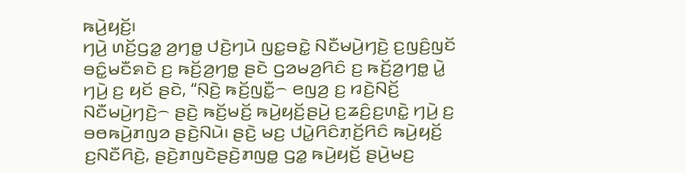ꤒꤣꤧ꤬ꤟꤢꤩ꤬꤯
ꤚꤣꤧ꤬ ꤛꤢꤩ꤬ꤞꤤ꤭ ꤤ꤬ꤚꤥ꤭ ꤓꤢꤧ꤬ꤚꤣꤧ ꤜꤢ꤭ꤋꤢꤧ꤭ ꤡꤢꤪꤗꤣꤧ꤬ꤚꤢꤧ꤬ ꤢ꤬ꤜꤢꤨ꤬ꤜꤢꤩ ꤋꤢꤨ꤭ꤗꤢꤪꤎꤢꤧ ꤢ꤬ ꤒꤢꤩ꤬ꤤ꤬ꤚꤥ꤭ ꤔꤢꤧ ꤞꤤꤗꤤ꤬ꤖꤢꤨ ꤢ꤬ ꤒꤢꤩ꤬ꤤ꤬ꤚꤥ꤭ ꤣꤧ꤭ ꤚꤣꤧ꤬ ꤢ꤬ ꤟꤢꤩ ꤔꤢꤧ, “ꤡ꤫ꤢꤧ꤬ ꤒꤢꤩ꤬ꤜꤢꤪ꤭꤮ ꤕꤜꤤ꤬ ꤢ꤬ ꤙꤢꤧ꤬ꤡꤢꤩ꤬ ꤡꤢꤪꤗꤣꤧ꤬ꤚꤢꤧ꤬꤮ ꤔꤢꤧ꤬ ꤒꤢꤩ꤬ꤗꤢꤩ꤬ ꤒꤣꤧ꤬ꤟꤢꤩ꤬ꤔꤣꤧ꤬ ꤢ꤬ꤘꤢꤨ꤬ꤢ꤬ꤛꤢꤧ꤭ ꤚꤣꤧ꤬ ꤢ꤬ ꤋꤥꤒꤣꤧ꤬ꤊꤜꤤ ꤔꤢꤧ꤬ꤡꤣꤧ꤯ ꤔꤢꤧ꤬ ꤗꤢ꤬ ꤓꤣꤧ꤭ꤖꤢꤨꤊ꤫ꤢꤩ꤬ꤖꤢꤨ ꤒꤣꤧ꤬ꤟꤢꤩ꤬ ꤢ꤬ꤡꤢꤪꤖꤢꤧ꤬, ꤔꤢꤧ꤬ꤊꤜꤢꤧꤔꤢꤧ꤬ꤊꤜꤥ꤭ ꤞꤤ꤭ ꤒꤣꤧ꤬ꤟꤢꤩ꤬ ꤔꤣꤧ꤬ꤗꤢ꤬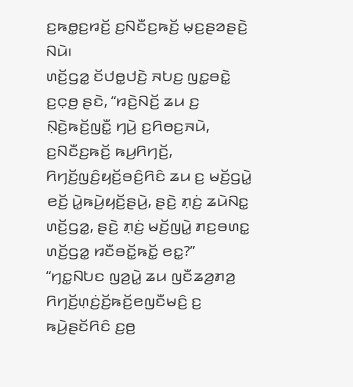ꤢ꤬ꤒꤥ꤭ꤢ꤬ꤙꤢꤩ꤬ ꤢ꤬ꤡꤢꤪꤢ꤬ꤒꤢꤩ꤬ ꤗ꤫ꤢ꤬ꤔꤤꤔꤢꤧ꤬ ꤡꤣꤧ꤯
ꤛꤢꤩ꤬ꤞꤤ꤭ ꤢꤩꤓꤥ꤭ꤓꤢꤧ꤬ ꤏꤝꤢ꤬ ꤜꤢ꤭ꤋꤢꤧ꤭ ꤢ꤬ꤍ꤫ꤥ꤬ ꤔꤢꤧ, “ꤙꤢꤧ꤬ꤡꤢꤩ꤬ ꤘꤣ ꤢ꤬ ꤡ꤫ꤢꤧ꤬ꤒꤢꤩ꤬ꤜꤢꤪ꤭ ꤚꤣꤧ꤬ ꤢ꤬ꤖꤥꤢ꤬ꤏꤣꤧ, ꤢ꤬ꤡꤢꤪꤢ꤬ꤒꤢꤩ꤬ ꤒꤣ꤬ꤖꤚꤢꤩ꤬, ꤖꤚꤢꤩ꤬ꤜꤢꤨ꤬ꤟꤢꤩ꤬ꤋꤢꤨ꤬ꤖꤢꤨ ꤘꤣ ꤢ꤬ ꤗꤢꤩ꤬ꤞꤣꤧ꤭ ꤕꤢꤩ꤬ ꤣꤧ꤭ꤒꤣꤧ꤬ꤟꤢꤩ꤬ꤔꤣꤧ꤬, ꤔꤢꤧ꤬ ꤊ꤫ꤢꤦ꤬ ꤘꤣꤧꤡꤢ꤭ ꤛꤢꤩ꤬ꤞꤤ꤭, ꤔꤢꤧ꤬ ꤊ꤫ꤢꤦ꤬ ꤗꤢꤩ꤬ꤜꤣꤧ꤭ ꤊꤢ꤬ꤋꤛꤢ꤭ ꤛꤢꤩ꤬ꤞꤤ꤭ ꤙꤢꤪꤋꤢꤩ꤭ꤒꤢꤩ꤭ ꤕꤢ꤭?”
“ꤚꤢ꤭ꤡꤝꤢ ꤜꤤ꤬ꤣꤧ꤭ ꤘꤣ ꤜꤢꤪꤘꤤ꤬ꤊꤤ꤬ ꤖꤚꤢꤩ꤬ꤛ꤫ꤢꤦ꤬ꤢꤩ꤬ꤒꤢꤩ꤬ꤕꤜꤢꤪꤗꤢꤨ꤬ ꤢ꤬ ꤒꤣꤧ꤬ꤔꤢꤩꤖꤢꤨ ꤢ꤬ꤥ꤬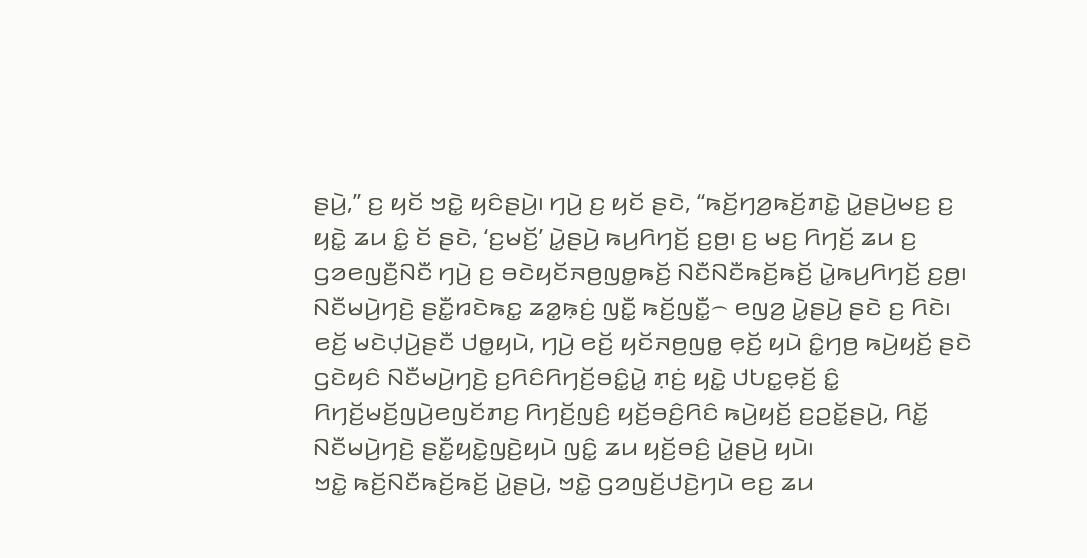ꤔꤣꤧ꤬,” ꤢ꤬ ꤟꤢꤩ ꤠꤢꤧ꤭ ꤟꤢꤨꤔꤣꤧ꤬꤯ ꤚꤣꤧ꤬ ꤢ꤬ ꤟꤢꤩ ꤔꤢꤧ, “ꤒꤢꤩ꤬ꤚꤤ꤬ꤒꤢꤩ꤬ꤊꤢꤧ꤭ ꤣꤧ꤭ꤔꤣꤧ꤬ꤗꤢ꤬ ꤢ꤬ ꤟꤢꤧ꤭ ꤘꤣ ꤢꤨ꤭ ꤢꤩ ꤔꤢꤧ, ‘ꤢ꤬ꤗꤢꤩ꤬’ ꤣꤧ꤭ꤔꤣꤧ꤬ ꤒꤣ꤬ꤖꤚꤢꤩ꤬ ꤢ꤬ꤥ꤬꤯ ꤢ꤬ ꤗꤢ꤬ ꤖꤚꤢꤩ꤬ ꤘꤣ ꤢ꤬ ꤞꤤꤕꤜꤢꤪ꤬ꤡꤢꤪ ꤚꤣꤧ꤬ ꤢ꤬ ꤋꤢꤧꤟꤢꤩꤏꤥ꤬ꤜꤥ꤭ꤒꤢꤩ꤬ ꤡꤢꤪꤡꤢꤪꤒꤢꤩ꤬ꤒꤢꤩ꤬ ꤣꤧ꤭ꤒꤣ꤬ꤖꤚꤢꤩ꤬ ꤢ꤬ꤥ꤬꤯ ꤡꤢꤪꤗꤣꤧ꤬ꤚꤢꤧ꤬ ꤔꤢꤪ꤭ꤙꤢꤧꤒꤢ꤭ ꤘꤤ꤭ꤒ꤫ꤢꤦ꤬ ꤜꤢꤪ꤭ ꤒꤢꤩ꤬ꤜꤢꤪ꤭꤮ ꤕꤜꤤ꤬ ꤣꤧ꤭ꤔꤣꤧ꤬ ꤔꤢꤧ ꤢ꤬ ꤖꤢꤧ꤯
ꤕꤢꤩ꤬ ꤗꤢꤧꤓ꤫ꤣꤧ꤬ꤔꤢꤪ ꤓꤥ꤭ꤟꤣꤧ, ꤚꤣꤧ꤬ ꤕꤢꤩ꤬ ꤟꤢꤩꤏꤥ꤬ꤜꤥ꤭ ꤕ꤫ꤢꤩ꤬ ꤟꤣꤧ ꤢꤨ꤭ꤚꤥ꤬ ꤒꤣꤧ꤬ꤟꤢꤩ꤬ ꤔꤢꤧ ꤞꤢꤧꤟꤢꤨ ꤡꤢꤪꤗꤣꤧ꤬ꤚꤢꤧ꤬ ꤢ꤬ꤖꤢꤨꤖꤚꤢꤩ꤬ꤋꤢꤨ꤭ꤣꤧ꤭ ꤊ꤫ꤢꤦ꤬ ꤟꤢꤧ꤭ ꤓꤝꤢ꤭ꤕ꤫ꤢꤩ꤬ ꤢꤨ꤭ ꤖꤚꤢꤩ꤬ꤗꤢꤩ꤬ꤜꤣꤧ꤬ꤕꤜꤢꤩꤊꤢ꤬ ꤖꤚꤢꤩ꤬ꤜꤢꤨ꤬ ꤟꤢꤩ꤬ꤋꤢꤨ꤬ꤖꤢꤨ ꤒꤣꤧ꤬ꤟꤢꤩ꤬ ꤢ꤬ꤑꤢꤩ꤭ꤔꤣꤧ꤬, ꤖꤢꤩ꤭ ꤡꤢꤪꤗꤣꤧ꤬ꤚꤢꤧ꤬ ꤔꤢꤪ꤭ꤟꤢꤧ꤭ꤜꤢꤧ꤬ꤟꤣꤧ ꤜꤢꤨ꤭ ꤘꤣ ꤟꤢꤩ꤬ꤋꤢꤨ꤬ ꤣꤧ꤭ꤔꤣꤧ꤬ ꤟꤣꤧ꤯
ꤠꤢꤧ꤭ ꤒꤢꤩ꤬ꤡꤢꤪꤒꤢꤩ꤬ꤒꤢꤩ꤬ ꤣꤧ꤭ꤔꤣꤧ꤬, ꤠꤢꤧ꤭ ꤞꤤꤜꤢꤩ꤬ꤓꤢꤧ꤬ꤚꤣꤧ ꤕꤢ꤬ ꤘꤣ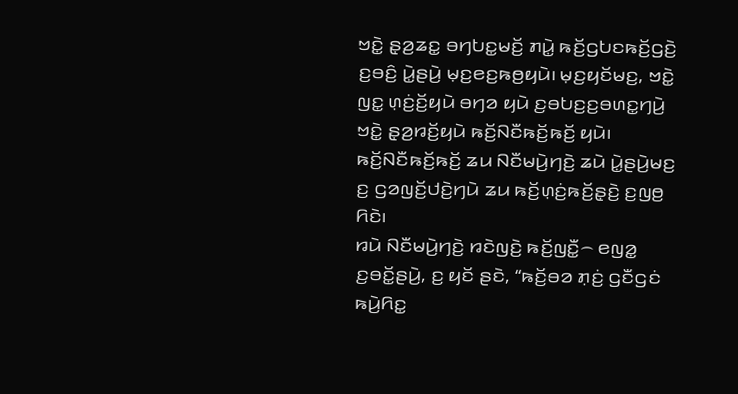ꤠꤢꤧ꤭ ꤔ꤫ꤤ꤬ꤘꤢ꤭ ꤋꤚꤝꤢ꤭ꤗꤢꤩ꤬ ꤊꤣꤧ꤭ ꤒꤢꤩ꤬ꤞꤝꤢꤒꤢꤩ꤬ꤞꤢꤧ꤬ ꤢ꤬ꤋꤢꤨ꤬ ꤣꤧ꤭ꤔꤣꤧ꤬ ꤗ꤫ꤢ꤬ꤕꤢ꤬ꤒꤥ꤬ꤟꤣꤧ꤯ ꤗ꤫ꤢ꤬ꤟꤢꤩꤗꤢ꤬, ꤠꤢꤧ꤭ ꤜꤢ꤭ ꤛ꤫ꤢꤦ꤬ꤢꤩ꤬ꤟꤣꤧ ꤋꤚꤤ ꤟꤣꤧ ꤢ꤬ꤋꤝꤢ꤬ꤢ꤬ꤋꤛꤢ꤭ꤚꤣꤧ꤬ ꤠꤢꤧ꤭ ꤔ꤫ꤤ꤬ꤙꤢꤩ꤬ꤟꤣꤧ ꤒꤢꤩ꤬ꤡꤢꤪꤒꤢꤩ꤬ꤒꤢꤩ꤬ ꤟꤣꤧ꤯ ꤒꤢꤩ꤬ꤡꤢꤪꤒꤢꤩ꤬ꤒꤢꤩ꤬ ꤘꤣ ꤡꤢꤪꤗꤣꤧ꤬ꤚꤢꤧ꤬ ꤘꤣꤧ ꤣꤧ꤭ꤔꤣꤧ꤬ꤗꤢ꤬ ꤢ꤬ ꤞꤤꤜꤢꤩ꤬ꤓꤢꤧ꤬ꤚꤣꤧ ꤘꤣ ꤒꤢꤩ꤬ꤛ꤫ꤢꤦ꤬ꤒꤢꤩ꤬ꤔ꤫ꤢꤧ꤬ ꤢ꤬ꤜꤥ꤬ ꤖꤢꤧ꤯
ꤙꤣꤧ ꤡꤢꤪꤗꤣꤧ꤬ꤚꤢꤧ꤬ ꤙꤢꤧꤜꤢꤧ꤬ ꤒꤢꤩ꤬ꤜꤢꤪ꤭꤮ ꤕꤜꤤ꤭ ꤢ꤬ꤋꤢꤩ꤭ꤔꤣꤧ꤬, ꤢ꤬ ꤟꤢꤩ ꤔꤢꤧ, “ꤒꤢꤩ꤬ꤋꤤ ꤊ꤫ꤢꤦ꤬ ꤞꤢꤪꤞꤢꤦ ꤒꤣꤧ꤬ꤖꤢ꤭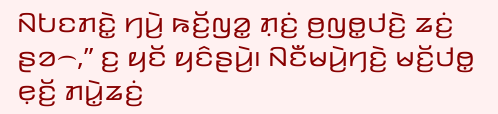ꤡꤝꤢꤊꤢꤧ꤭ ꤚꤣꤧ꤬ ꤒꤢꤩ꤬ꤜꤤ꤭ ꤊ꤫ꤢꤦ꤬ ꤥ꤬ꤜꤥ꤭ꤓꤢꤧ꤬ ꤘꤢꤦ꤬ ꤔꤤ꤮,” ꤢ꤬ ꤟꤢꤩ ꤟꤢꤨꤔꤣꤧ꤬꤯ ꤡꤢꤪꤗꤣꤧ꤬ꤚꤢꤧ꤬ ꤗꤢꤩ꤬ꤓꤥ꤭ ꤕ꤫ꤢꤩ꤬ ꤊꤣꤧ꤭ꤘꤢꤦ꤬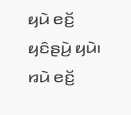ꤟꤣꤧ ꤕꤢꤩ꤬ ꤟꤢꤨꤔꤣꤧ꤬ ꤟꤣꤧ꤯ ꤙꤣꤧ ꤕꤢꤩ꤬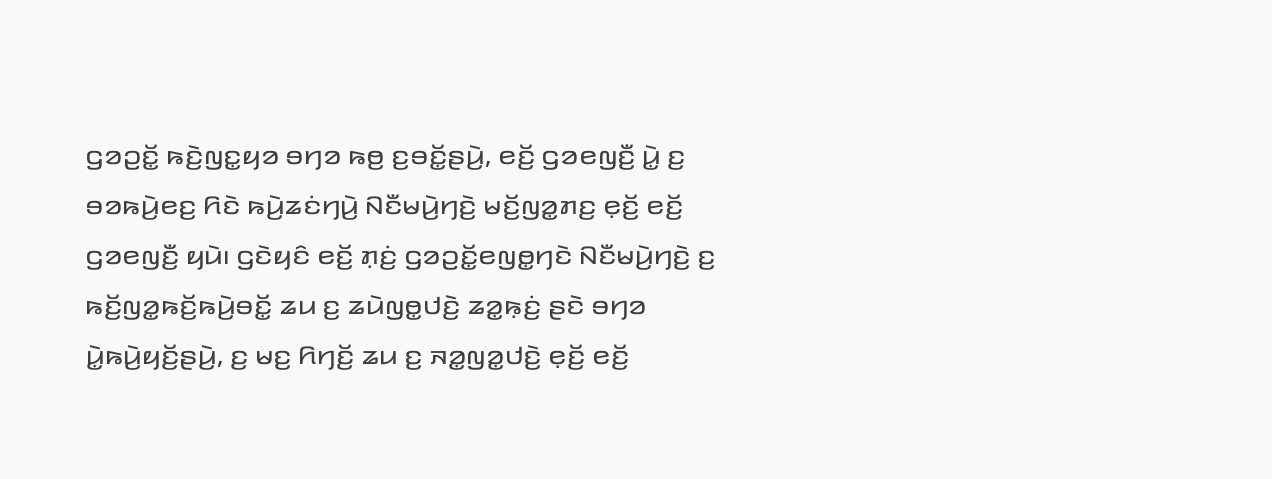ꤞꤤꤑꤢꤩ꤭ ꤒꤢꤧ꤬ꤜꤢ꤭ꤟꤤ ꤋꤚꤤ ꤒꤥ꤬ ꤢ꤬ꤋꤢꤩ꤭ꤔꤣꤧ꤬, ꤕꤢꤩ꤬ ꤞꤤꤕꤜꤢꤪ꤬ ꤣꤧ꤭ ꤢ꤬ ꤋꤤꤒꤣꤧ꤬ꤕꤢ꤬ ꤖꤢꤧ ꤒꤣꤧ꤬ꤘꤢꤦꤚꤣꤧ꤬ ꤡꤢꤪꤗꤣꤧ꤬ꤚꤢꤧ꤬ ꤗꤢꤩ꤬ꤜꤤ꤭ꤊꤢ꤬ ꤕ꤫ꤢꤩ꤬ ꤕꤢꤩ꤬ ꤞꤤꤕꤜꤢꤪ꤬ ꤟꤣꤧ꤯ ꤞꤢꤧꤟꤢꤨ ꤕꤢꤩ꤬ ꤊ꤫ꤢꤦ꤬ ꤞꤤꤑꤢꤩ꤭ꤕꤜꤥ꤭ꤚꤢꤧ ꤡꤢꤪꤗꤣꤧ꤬ꤚꤢꤧ꤬ ꤢ꤬ ꤒꤢꤩ꤬ꤜꤤ꤭ꤒꤢꤩ꤬ꤒꤣꤧ꤬ꤋꤢꤩ꤭ ꤘꤣ ꤢ꤬ ꤘꤣꤧꤜꤥ꤭ꤓꤢꤧ꤬ ꤘꤤ꤭ꤒ꤫ꤢꤦ꤬ ꤔꤢꤧ ꤋꤚꤤ ꤣꤧ꤭ꤒꤣꤧ꤬ꤟꤢꤩ꤬ꤔꤣꤧ꤬, ꤢ꤬ ꤗꤢ꤬ ꤖꤚꤢꤩ꤬ ꤘꤣ ꤢ꤬ ꤏꤤ꤭ꤜꤤ꤭ꤓꤢꤧ꤬ ꤕ꤫ꤢꤩ꤬ ꤕꤢꤩ꤬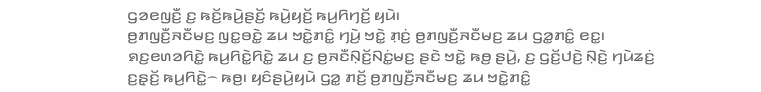ꤞꤤꤕꤜꤢꤪ꤬ ꤢ꤬ ꤒꤢꤩ꤬ꤒꤣꤧ꤬ꤔꤢꤩ꤬ ꤒꤣꤧ꤬ꤟꤢꤩ꤬ ꤒꤣ꤬ꤖꤚꤢꤩ꤬ ꤟꤣꤧ꤯
ꤥ꤬ꤊꤜꤢꤪ꤬ꤏꤢꤪꤗꤢ꤬ ꤜꤢ꤭ꤋꤢꤧ꤭ ꤘꤣ ꤠꤢꤧ꤭ꤊꤢꤨ꤭ ꤚꤣꤧ꤬ ꤠꤢꤧ꤭ ꤊ꤫ꤢꤦ꤬ ꤥ꤬ꤊꤜꤢꤪ꤬ꤏꤢꤪꤗꤢ꤬ ꤘꤣ ꤞꤤ꤭ꤊꤢꤨ꤭ ꤕꤢ꤭꤯ ꤎꤢ꤬ꤕꤛꤤꤖꤢꤧ꤭ ꤒꤣ꤬ꤖꤢꤧ꤭ꤖꤢꤧ꤭ ꤘꤣ ꤢ꤬ ꤥ꤬ꤏꤢꤪꤡ꤫ꤢꤩ꤬ꤡꤢꤦ꤭ꤗꤢ꤬ ꤔꤢꤧ ꤠꤢꤧ꤭ ꤒꤥ꤬ ꤔꤣꤧ꤬, ꤢ꤬ ꤞꤢꤩ꤬ꤓꤢꤧ꤬ ꤡ꤫ꤢꤧ꤬ ꤚꤣꤧꤘꤢꤦ꤬ ꤢ꤬ꤔ꤫ꤢꤩ꤬ ꤒꤣ꤬ꤖꤢꤧ꤭꤮ ꤒꤥ꤬꤯ ꤟꤢꤨꤔꤣꤧ꤬ꤟꤣꤧ ꤞꤤ꤭ ꤊꤢꤩ꤬ ꤥ꤬ꤊꤜꤢꤪ꤬ꤏꤢꤪꤗꤢ꤬ ꤘꤣ ꤠꤢꤧ꤭ꤊꤢꤨ꤭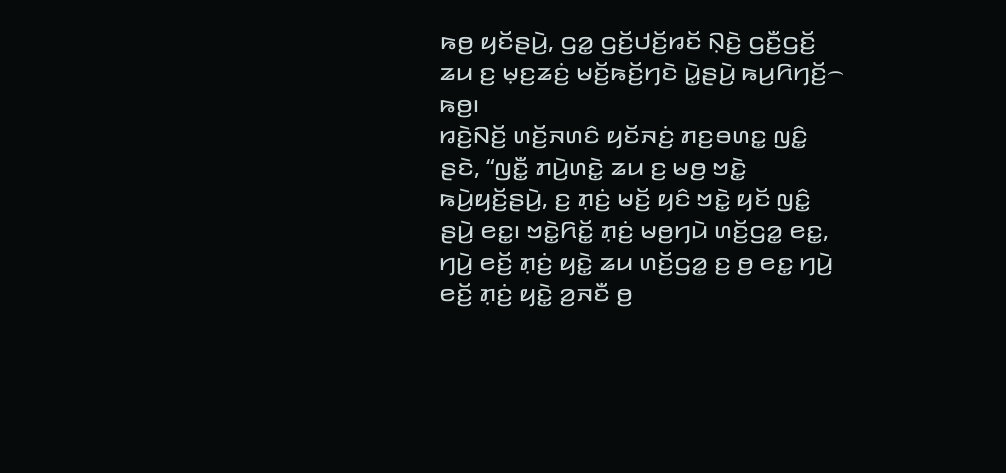ꤒꤥ꤬ ꤟꤢꤩꤔꤣꤧ꤬, ꤞꤤ꤭ ꤞꤢꤩ꤬ꤓꤢꤩ꤬ꤙꤢꤩ ꤡ꤫ꤢꤧ꤬ ꤞꤢꤪ꤬ꤞꤢꤩ꤬ ꤘꤣ ꤢ꤬ ꤗ꤫ꤢ꤬ꤘꤢꤦ꤬ ꤗꤢꤩ꤬ꤒꤢꤩ꤬ꤚꤢꤧ ꤣꤧ꤭ꤔꤣꤧ꤬ ꤒꤣ꤬ꤖꤚꤢꤩ꤬꤮ ꤒꤥ꤬꤯
ꤙꤢꤧ꤬ꤡꤢꤩ꤬ ꤛꤢꤩ꤬ꤏꤛꤢꤨ ꤟꤢꤩꤏꤢꤦ꤬ ꤊꤢ꤬ꤋꤛꤢ꤭ ꤜꤢꤨ꤭ ꤔꤢꤧ, “ꤜꤢꤪ꤭ ꤊꤣꤧ꤬ꤛꤢꤧ꤭ ꤘꤣ ꤢ꤬ ꤗꤥ꤬ ꤠꤢꤧ꤭ ꤒꤣꤧ꤬ꤟꤢꤩ꤬ꤔꤣꤧ꤬, ꤢ꤬ ꤊ꤫ꤢꤦ꤬ ꤗꤢꤩ꤬ ꤟꤢꤨ ꤠꤢꤧ꤭ ꤟꤢꤩ ꤜꤢꤨ꤭ ꤔꤣꤧ꤬ ꤕꤢ꤭꤯ ꤠꤢꤧ꤭ꤖꤢꤩ꤭ ꤊ꤫ꤢꤦ꤬ ꤗꤥ꤬ꤚꤣꤧ ꤛꤢꤩ꤬ꤞꤤ꤭ ꤕꤢ꤭, ꤚꤣꤧ꤬ ꤕꤢꤩ꤬ ꤊ꤫ꤢꤦ꤬ ꤟꤢꤧ꤭ ꤘꤣ ꤛꤢꤩ꤬ꤞꤤ꤭ ꤢ꤬ ꤥ꤬ ꤕꤢ꤭ ꤚꤣꤧ꤬ ꤕꤢꤩ꤬ ꤊ꤫ꤢꤦ꤬ ꤟꤢꤧ꤭ ꤤ꤬ꤏꤢꤪ ꤥ꤬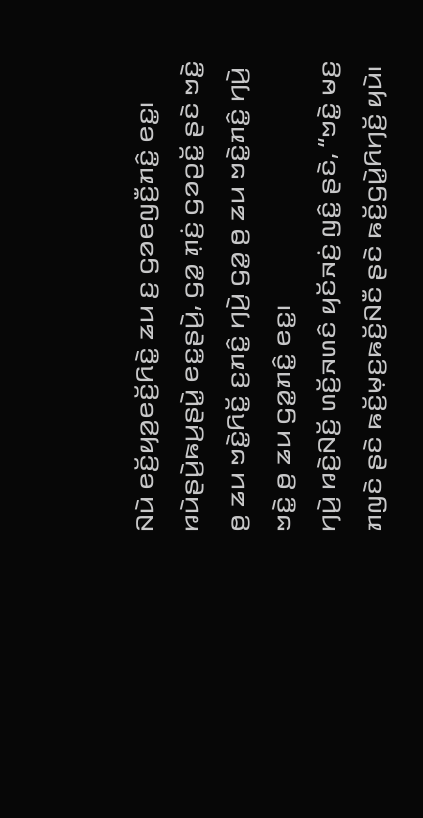ꤡꤣꤧ ꤕꤢꤩ꤬ꤟꤤ꤬ꤕꤢꤩ꤬ꤖꤢꤧ꤭ ꤘꤣ ꤢ꤬ ꤞꤤꤕꤜꤢꤪ꤬ꤊꤢꤨ꤭ ꤕꤢ꤭꤯
ꤙꤣꤧꤔꤣꤧ꤬ꤒꤣ꤬ꤔꤣꤧ꤭ ꤕꤢ꤭ꤔꤣꤧ꤬, ꤞꤤ꤭ ꤊ꤫ꤢꤦ꤬ ꤞꤤꤑꤢꤩ꤭ ꤔꤢꤧ ꤠꤢꤧ꤭ ꤥ꤬ ꤘꤣ ꤠꤢꤧ꤭ꤖꤢꤩ꤭ ꤢ꤬ꤊꤢꤨ꤭ ꤚꤣꤧ꤬ ꤞꤤ꤭ ꤥ꤬ ꤘꤣ ꤠꤢꤧ꤭ꤊꤢꤨ꤭ ꤚꤣꤧ꤬ ꤠꤢꤧ꤭ ꤥ꤬ ꤘꤣ ꤞꤤ꤭ꤊꤢꤨ꤭ ꤕꤢ꤭꤯
ꤚꤣꤧ꤬ ꤙꤢꤧ꤬ꤡꤢꤩ꤬ ꤛꤢꤩ꤬ꤏꤛꤢꤨ ꤟꤢꤩꤏꤢꤦ꤬ ꤜꤢꤨ꤭ ꤔꤢꤧ, “ꤠꤢꤧ꤭ ꤗꤢ꤬ ꤊꤜꤢꤧ ꤔꤢꤧ ꤒꤢꤩ꤬ꤗ꤫ꤢ꤬ꤒꤢꤩ꤬ꤡꤢꤪ ꤔꤢꤧ ꤒꤢꤩ꤬ꤞꤣꤧ꤭ꤖꤚꤢꤩ꤬ ꤟꤣꤧ꤯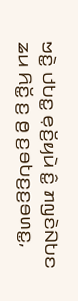ꤠꤢꤧ꤭ ꤓꤝꤢ꤭ ꤕ꤫ꤢꤩ꤬ꤟꤣꤧ ꤢꤨ꤭ ꤊꤜꤢꤧꤡꤝꤢ ꤘꤣ ꤖꤢꤩ꤭ ꤢ꤬ ꤥ꤬ ꤢ꤬ꤋꤝꤢ꤬ꤢ꤬ꤋꤛꤢ꤭,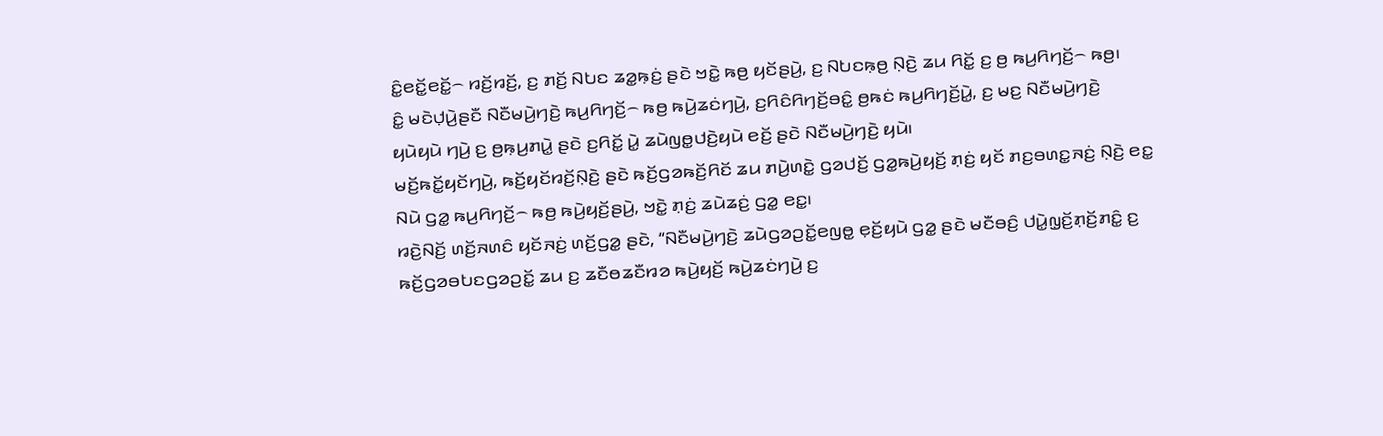ꤢꤨ꤭ꤕꤢꤩ꤭ꤕꤢꤩ꤭꤮ ꤙꤢꤩ꤬ꤙꤢꤩ꤬, ꤢ꤬ ꤊꤢꤩ꤬ ꤡꤝꤢ ꤘꤤ꤭ꤒ꤫ꤢꤦ꤬ ꤔꤢꤧ ꤠꤢꤧ꤭ ꤒꤥ꤬ ꤟꤢꤩꤔꤣꤧ꤬, ꤢ꤬ ꤡꤝꤢꤒ꤫ꤥ꤬ ꤡ꤫ꤢꤧ꤬ ꤘꤣ ꤖꤢꤩ꤭ ꤢ꤬ ꤥ꤬ ꤒꤣ꤬ꤖꤚꤢꤩ꤬꤮ ꤒꤥ꤬꤯
ꤢꤨ꤭ ꤗꤢꤧꤓ꤫ꤣꤧ꤬ꤔꤢꤪ ꤡꤢꤪꤗꤣꤧ꤬ꤚꤢꤧ꤬ ꤒꤣ꤬ꤖꤚꤢꤩ꤬꤮ ꤒꤥ꤬ ꤒꤣꤧ꤬ꤘꤢꤦꤚꤣꤧ꤬, ꤢ꤬ꤖꤢꤨꤖꤚꤢꤩ꤬ꤋꤢꤨ꤭ ꤥ꤬ꤒꤢꤦ ꤒꤣ꤬ꤖꤚꤢꤩ꤬ꤣꤧ꤭, ꤢ꤬ ꤗꤢ꤬ ꤡꤢꤪꤗꤣꤧ꤬ꤚꤢꤧ꤬ ꤟꤣꤧꤟꤣꤧ ꤚꤣꤧ꤬ ꤢ꤬ ꤥ꤬ꤒ꤫ꤣ꤬ꤊꤣꤧ꤭ ꤔꤢꤧ ꤢ꤬ꤖꤢꤩ꤭ ꤣꤧ꤭ ꤘꤣꤧꤜꤥ꤭ꤓꤢꤧ꤬ꤟꤣꤧ ꤕꤢꤩ꤬ ꤔꤢꤧ ꤡꤢꤪꤗꤣꤧ꤬ꤚꤢꤧ꤬ ꤟꤣꤧ꤯
ꤗꤢꤩ꤬ꤒꤢꤩ꤭ꤟꤢꤩꤚꤣꤧ꤬, ꤒꤢꤩ꤬ꤟꤢꤩꤙꤢꤩ꤬ꤡ꤫ꤢꤧ꤬ ꤔꤢꤧ ꤒꤢꤩ꤬ꤞꤤꤒꤢꤩ꤬ꤖꤢꤩ ꤘꤣ ꤊꤣꤧ꤬ꤛꤢꤧ꤭ ꤞꤤꤓꤢꤩ꤬ ꤞꤤ꤭ꤒꤣꤧ꤬ꤟꤢꤩ꤬ ꤊ꤫ꤢꤦ꤬ ꤟꤢꤩ ꤊꤢ꤬ꤋꤛꤢ꤭ꤏꤢꤦ꤬ ꤡ꤫ꤢꤧ꤬ ꤕꤢ꤭ ꤡꤣꤧ ꤞꤤ꤭ ꤒꤣ꤬ꤖꤚꤢꤩ꤬꤮ ꤒꤥ꤬ ꤒꤣꤧ꤬ꤟꤢꤩ꤬ꤔꤣꤧ꤬, ꤠꤢꤧ꤭ ꤊ꤫ꤢꤦ꤬ ꤘꤣꤧꤘꤢꤦ꤬ ꤞꤤ꤭ ꤕꤢ꤭꤯
ꤙꤢꤧ꤬ꤡꤢꤩ꤬ ꤛꤢꤩ꤬ꤏꤛꤢꤨ ꤟꤢꤩꤏꤢꤦ꤬ ꤛꤢꤩ꤬ꤞꤤ꤭ ꤔꤢꤧ, “ꤡꤢꤪꤗꤣꤧ꤬ꤚꤢꤧ꤬ ꤘꤣꤧꤞꤤꤑꤢꤩ꤭ꤕꤜꤥ꤭ ꤕ꤫ꤢꤩ꤬ꤟꤣꤧ ꤞꤤ꤭ ꤔꤢꤧ ꤗꤢꤪꤋꤢꤨ꤬ ꤓꤣꤧ꤭ꤜ꤫ꤢꤩ꤬ꤊ꤫ꤢꤩ꤬ꤊꤢꤨ꤭ ꤢ꤬ ꤒꤢꤩ꤬ꤞꤤꤋꤝꤢꤞꤤꤑꤢꤩ꤭ ꤘꤣ ꤢ꤬ ꤘꤢꤪꤥꤘꤢꤪꤙꤤ ꤒꤣꤧ꤬ꤟꤢꤩ꤬ ꤒꤣꤧ꤬ꤘꤢꤦꤚꤣꤧ꤬ ꤢ꤬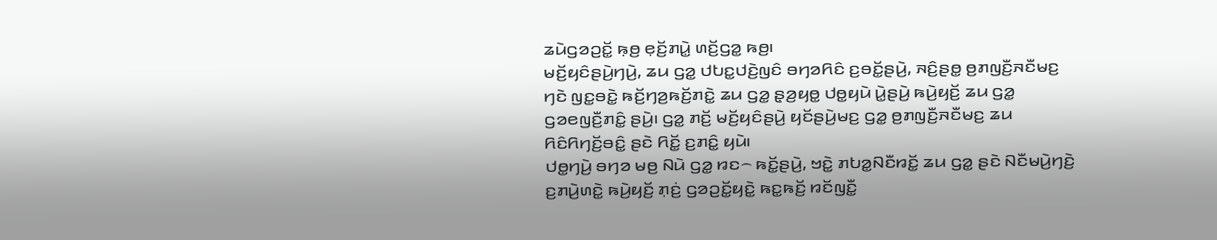ꤘꤣꤧꤞꤤꤑꤢꤩ꤭ ꤒ꤫ꤥ꤬ ꤕ꤫ꤢꤩ꤬ꤊꤣꤧ꤭ ꤛꤢꤩ꤬ꤞꤤ꤭ ꤒꤥ꤬꤯
ꤗꤢꤩ꤬ꤟꤢꤨꤔꤣꤧ꤬ꤚꤣꤧ꤬, ꤘꤣ ꤞꤤ꤭ ꤓꤝꤢ꤭ꤓꤢꤧ꤬ꤜꤢꤨ ꤋꤚꤤꤖꤢꤨ ꤢ꤬ꤋꤢꤩ꤭ꤔꤣꤧ꤬, ꤏꤢꤨ꤬ꤔꤥ꤭ ꤥ꤬ꤊꤜꤢꤪ꤬ꤏꤢꤪꤗꤢ꤬ ꤚꤢꤧ ꤜꤢ꤭ꤋꤢꤧ꤭ ꤒꤢꤩ꤬ꤚꤤ꤬ꤒꤢꤩ꤬ꤊꤢꤧ꤭ ꤘꤣ ꤞꤤ꤭ ꤔ꤫ꤤ꤬ꤟꤥ꤭ ꤓꤥ꤭ꤟꤣꤧ ꤣꤧ꤭ꤔꤣꤧ꤬ ꤒꤣꤧ꤬ꤟꤢꤩ꤬ ꤘꤣ ꤞꤤ꤭ ꤞꤤꤕꤜꤢꤪ꤬ꤊꤢꤨ꤭ ꤔꤣꤧ꤬꤯ ꤞꤤ꤭ ꤊꤢꤩ꤬ ꤗꤢꤩ꤬ꤟꤢꤨꤔꤣꤧ꤬ ꤟꤢꤩꤔꤣꤧ꤬ꤗꤢ꤬ ꤞꤤ꤭ ꤥ꤬ꤊꤜꤢꤪ꤬ꤏꤢꤪꤗꤢ꤬ ꤘꤣ ꤖꤢꤨꤖꤚꤢꤩ꤬ꤋꤢꤨ꤭ ꤔꤢꤧ ꤖꤢꤩ꤭ ꤢ꤬ꤊꤢꤨ꤭ ꤟꤣꤧ꤯
ꤓꤥ꤭ꤚꤣꤧ꤬ ꤋꤚꤤ ꤗꤥ꤬ ꤡꤣꤧ ꤞꤤ꤭ ꤙꤢ꤮ ꤒꤢꤩ꤭ꤔꤣꤧ꤬, ꤠꤢꤧ꤭ ꤊꤝꤤ꤭ꤡꤢꤪꤙꤢꤩ꤭ ꤘꤣ ꤞꤤ꤭ ꤔꤢꤧ ꤡꤢꤪꤗꤣꤧ꤬ꤚꤢꤧ꤬ ꤢ꤬ꤊꤣꤧ꤬ꤛꤢꤧ꤭ ꤒꤣꤧ꤬ꤟꤢꤩ꤬ ꤊ꤫ꤢꤦ꤬ ꤞꤤꤑꤢꤩ꤭ꤟꤢꤧ꤭ ꤒꤢ꤭ꤒꤢꤩ꤬ ꤙꤢꤩꤜꤢꤪ꤭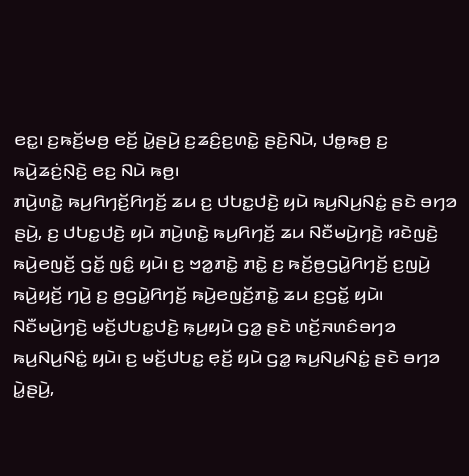ꤕꤢ꤭꤯ ꤢ꤬ꤒꤢꤩ꤬ꤗꤥ꤬ ꤕꤢꤩ꤬ ꤣꤧ꤭ꤔꤣꤧ꤬ ꤢ꤬ꤘꤢꤨ꤬ꤢ꤬ꤛꤢꤧ꤭ ꤔꤢꤧ꤬ꤡꤣꤧ, ꤓꤥ꤭ꤒꤥ꤬ ꤢ꤬ ꤒꤣꤧ꤬ꤘꤢꤦ꤬ꤡ꤫ꤢꤧ꤬ ꤕꤢ꤬ ꤡꤣꤧ ꤒꤥ꤬꤯
ꤊꤣꤧ꤬ꤛꤢꤧ꤭ ꤒꤣ꤬ꤖꤚꤢꤩ꤬ꤖꤚꤢꤩ꤬ ꤘꤣ ꤢ꤬ ꤓꤝꤢ꤭ꤓꤢꤧ꤬ ꤟꤣꤧ ꤒꤣ꤬ꤡꤣ꤬ꤡꤢꤦ꤭ ꤔꤢꤧ ꤋꤚꤤ ꤔꤣꤧ꤬, ꤢ꤬ ꤓꤝꤢ꤭ꤓꤢꤧ꤬ ꤟꤣꤧ ꤊꤣꤧ꤬ꤛꤢꤧ꤭ ꤒꤣ꤬ꤖꤚꤢꤩ꤬ ꤘꤣ ꤡꤢꤪꤗꤣꤧ꤬ꤚꤢꤧ꤬ ꤙꤢꤧꤜꤢꤧ꤬ ꤒꤣꤧ꤬ꤕꤜꤢꤩ꤬ ꤞꤢꤩ꤭ ꤜꤢꤨ꤭ ꤟꤣꤧ꤯ ꤢ꤬ ꤠꤤ꤭ꤊꤢꤧ꤭ ꤊꤢꤧ꤭ ꤢ꤬ ꤒꤢꤩ꤬ꤥ꤬ꤞꤣꤧ꤭ꤖꤚꤢꤩ꤬ ꤢ꤬ꤜꤣꤧ꤬ ꤒꤣꤧ꤬ꤟꤢꤩ꤬ ꤚꤣꤧ꤬ ꤢ꤬ ꤥ꤬ꤞꤣꤧ꤭ꤖꤚꤢꤩ꤬ ꤒꤣꤧ꤬ꤕꤜꤢꤩ꤬ꤊꤢꤧ꤭ ꤘꤣ ꤢ꤬ꤞꤢꤩ꤭ ꤟꤣꤧ꤯
ꤡꤢꤪꤗꤣꤧ꤬ꤚꤢꤧ꤬ ꤗꤢꤩ꤬ꤓꤝꤢ꤭ꤓꤢꤧ꤬ ꤒ꤫ꤣ꤬ꤟꤣꤧ ꤞꤤ꤭ ꤔꤢꤧ ꤛꤢꤩ꤬ꤏꤛꤢꤨꤋꤚꤤ ꤒꤣ꤬ꤡꤣ꤬ꤡꤢꤦ꤭ ꤟꤣꤧ꤯ ꤢ꤬ ꤗꤢꤩ꤬ꤓꤝꤢ꤭ ꤕ꤫ꤢꤩ꤬ ꤟꤣꤧ ꤞꤤ꤭ ꤒꤣ꤬ꤡꤣ꤬ꤡꤢꤦ꤭ ꤔꤢꤧ ꤋꤚꤤ ꤣꤧ꤭ꤔꤣꤧ꤬,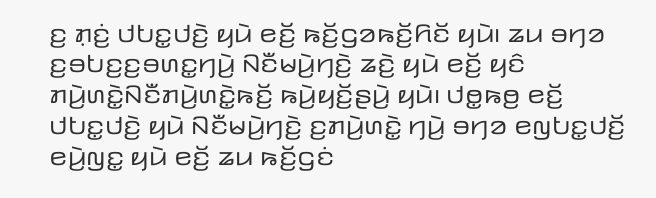ꤢ꤬ ꤊ꤫ꤢꤦ꤬ ꤓꤝꤢ꤭ꤓꤢꤧ꤬ ꤟꤣꤧ ꤕꤢꤩ꤬ ꤒꤢꤩ꤬ꤞꤤꤒꤢꤩ꤬ꤖꤢꤩ ꤟꤣꤧ꤯ ꤘꤣ ꤋꤚꤤ ꤢ꤬ꤋꤝꤢ꤬ꤢ꤬ꤋꤛꤢ꤭ꤚꤣꤧ꤬ ꤡꤢꤪꤗꤣꤧ꤬ꤚꤢꤧ꤬ ꤘꤢꤧ꤬ ꤟꤣꤧ ꤕꤢꤩ꤬ ꤟꤢꤨ ꤊꤣꤧ꤬ꤛꤢꤧ꤭ꤡꤢꤪꤊꤣꤧ꤬ꤛꤢꤧ꤭ꤒꤢꤩ꤬ ꤒꤣꤧ꤬ꤟꤢꤩ꤬ꤔꤣꤧ꤬ ꤟꤣꤧ꤯ ꤓꤥ꤭ꤒꤥ꤬ ꤕꤢꤩ꤬ ꤓꤝꤢ꤭ꤓꤢꤧ꤬ ꤟꤣꤧ ꤡꤢꤪꤗꤣꤧ꤬ꤚꤢꤧ꤬ ꤢ꤬ꤊꤣꤧ꤬ꤛꤢꤧ꤭ ꤚꤣꤧ꤬ ꤋꤚꤤ ꤕꤜꤝꤢ꤭ꤓꤢꤩ꤬ ꤕꤣꤧ꤬ꤜꤢ꤭ ꤟꤣꤧ ꤕꤢꤩ꤬ ꤘꤣ ꤒꤢꤩ꤬ꤞꤢꤦ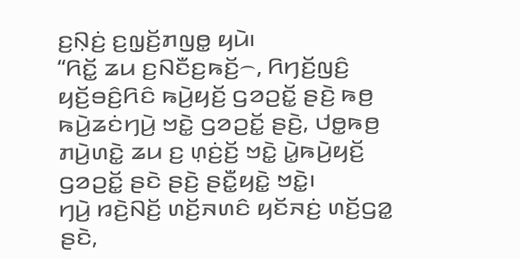ꤢ꤬ꤡ꤫ꤢꤦ꤬ ꤢ꤬ꤜ꤫ꤢꤩ꤬ꤊꤜꤥ꤭ ꤟꤣꤧ꤯
“ꤖꤢꤩ꤭ ꤘꤣ ꤢ꤬ꤡꤢꤪꤢ꤬ꤒꤢꤩ꤬꤮, ꤖꤚꤢꤩ꤬ꤜꤢꤨ꤬ ꤟꤢꤩ꤬ꤋꤢꤨ꤬ꤖꤢꤨ ꤒꤣꤧ꤬ꤟꤢꤩ꤬ ꤞꤤꤑꤢꤩ꤭ ꤔꤢꤧ꤬ ꤒꤥ꤬ ꤒꤣꤧ꤬ꤘꤢꤦꤚꤣꤧ꤬ ꤠꤢꤧ꤭ ꤞꤤꤑꤢꤩ꤭ ꤔꤢꤧ꤬, ꤓꤥ꤭ꤒꤥ꤬ ꤊꤣꤧ꤬ꤛꤢꤧ꤭ ꤘꤣ ꤢ꤬ ꤛ꤫ꤢꤦ꤬ꤢꤩ꤬ ꤠꤢꤧ꤭ ꤣꤧ꤭ꤒꤣꤧ꤬ꤟꤢꤩ꤬ ꤞꤤꤑꤢꤩ꤭ ꤔꤢꤧ ꤔꤢꤧ꤬ ꤔꤢꤪ꤭ꤟꤢꤧ꤭ ꤠꤢꤧ꤭꤯
ꤚꤣꤧ꤬ ꤙꤢꤧ꤬ꤡꤢꤩ꤬ ꤛꤢꤩ꤬ꤏꤛꤢꤨ ꤟꤢꤩꤏꤢꤦ꤬ ꤛꤢꤩ꤬ꤞꤤ꤭ ꤔꤢꤧ,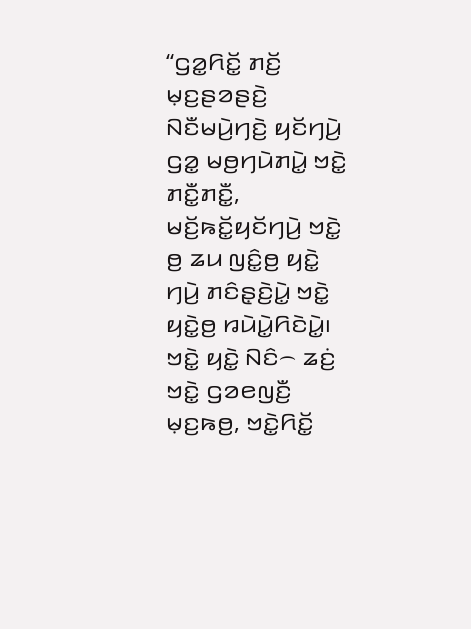“ꤞꤤ꤭ꤖꤢꤩ꤭ ꤊꤢꤩ꤬ ꤗ꤫ꤢ꤬ꤔꤤꤔꤢꤧ꤬ ꤡꤢꤪꤗꤣꤧ꤬ꤚꤢꤧ꤬ ꤟꤢꤩꤚꤣꤧ꤬ ꤞꤤ꤭ ꤗꤥ꤬ꤚꤣꤧꤊꤣꤧ꤭ ꤠꤢꤧ꤭ ꤊꤢꤪ꤭ꤊꤢꤪ꤭, ꤗꤢꤩ꤬ꤒꤢꤩ꤭ꤟꤢꤩꤚꤣꤧ꤬ ꤠꤢꤧ꤭ ꤥ꤬ ꤘꤣ ꤜꤢꤨ꤭ꤥ꤬ ꤟꤢꤧ꤭ ꤚꤣꤧ꤬ ꤊꤢꤨꤔ꤫ꤢꤧ꤬ꤣꤧ꤭ ꤠꤢꤧ꤭ ꤟꤢꤧ꤭ꤥ꤬ ꤙꤣꤧꤣꤧ꤭ꤖꤢꤧꤣꤧ꤭꤯ ꤠꤢꤧ꤭ ꤟꤢꤧ꤭ ꤡꤢꤨ꤮ ꤘꤢꤦ꤬ ꤠꤢꤧ꤭ ꤞꤤꤕꤜꤢꤪ꤬ ꤗ꤫ꤢ꤬ꤒꤥ꤬, ꤠꤢꤧ꤭ꤖꤢꤩ꤭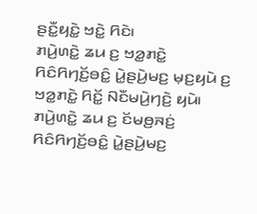ꤔꤢꤪ꤭ꤟꤢꤧ꤭ ꤠꤢꤧ꤭ ꤖꤢꤧ꤯
ꤊꤣꤧ꤬ꤛꤢꤧ꤭ ꤘꤣ ꤢ꤬ ꤠꤤ꤭ꤊꤢꤧ꤭ ꤖꤢꤨꤖꤚꤢꤩ꤬ꤋꤢꤨ꤭ ꤣꤧ꤭ꤔꤣꤧ꤬ꤗꤢ꤬ ꤗ꤫ꤢ꤬ꤟꤣꤧ ꤢ꤬ ꤠꤤ꤭ꤊꤢꤧ꤭ ꤖꤢꤩ꤭ ꤡꤢꤪꤗꤣꤧ꤬ꤚꤢꤧ꤬ ꤟꤣꤧ꤯ ꤊꤣꤧ꤬ꤛꤢꤧ꤭ ꤘꤣ ꤢ꤬ ꤢꤩꤗꤥ꤬ꤏꤢꤦ꤬ ꤖꤢꤨꤖꤚꤢꤩ꤬ꤋꤢꤨ꤭ ꤣꤧ꤭ꤔꤣꤧ꤬ꤗꤢ꤬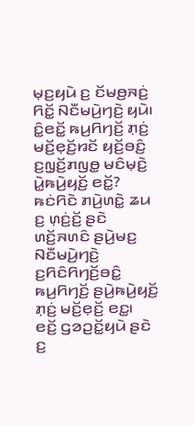ꤗ꤫ꤢ꤬ꤟꤣꤧ ꤢ꤬ ꤢꤩꤗꤥ꤬ꤏꤢꤦ꤬ ꤖꤢꤩ꤭ ꤡꤢꤪꤗꤣꤧ꤬ꤚꤢꤧ꤬ ꤟꤣꤧ꤯
ꤢꤨ꤭ꤕꤢꤩ꤭ ꤒꤣ꤬ꤖꤚꤢꤩ꤬ ꤊ꤫ꤢꤦ꤬ ꤗꤢꤩ꤬ꤕ꤫ꤢꤩ꤬ꤙꤢꤩ ꤟꤢꤩ꤬ꤋꤢꤨ꤬ ꤢ꤬ꤜ꤫ꤢꤩ꤬ꤊꤜꤥ꤭ ꤗꤢꤨꤗ꤫ꤢꤧ꤬ ꤣꤧ꤭ꤒꤣꤧ꤬ꤟꤢꤩ꤬ ꤕꤢꤩ꤭? ꤒꤢꤦꤖꤢꤧ ꤊꤣꤧ꤬ꤛꤢꤧ꤭ ꤘꤣ ꤢ꤬ ꤛ꤫ꤢꤦ꤬ꤢꤩ꤬ ꤔꤢꤧ ꤛꤢꤩ꤬ꤏꤛꤢꤨ ꤔꤣꤧ꤬ꤗꤢ꤬ ꤡꤢꤪꤗꤣꤧ꤬ꤚꤢꤧ꤬ ꤢ꤬ꤖꤢꤨꤖꤚꤢꤩ꤬ꤋꤢꤨ꤭ ꤒꤣ꤬ꤖꤚꤢꤩ꤬ ꤔꤣꤧ꤬ꤒꤣꤧ꤬ꤟꤢꤩ꤬ ꤊ꤫ꤢꤦ꤬ ꤗꤢꤩ꤬ꤕ꤫ꤢꤩ꤬ ꤕꤢ꤭꤯
ꤕꤢꤩ꤬ ꤞꤤꤑꤢꤩ꤭ꤟꤣꤧ ꤔꤢꤧ ꤢ꤬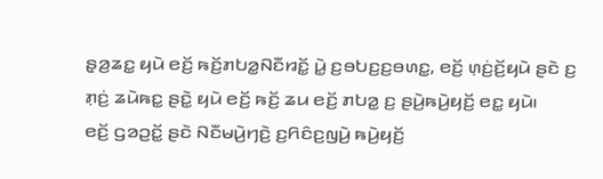ꤔ꤫ꤤ꤬ꤘꤢ꤭ ꤟꤣꤧ ꤕꤢꤩ꤬ ꤒꤢꤩ꤬ꤊꤝꤤ꤭ꤡꤢꤪꤙꤢꤩ꤭ ꤣꤧ꤭ ꤢ꤬ꤋꤝꤢ꤬ꤢ꤬ꤋꤛꤢ꤭, ꤕꤢꤩ꤬ ꤛ꤫ꤢꤦ꤬ꤢꤩ꤬ꤟꤣꤧ ꤔꤢꤧ ꤢ꤬ ꤊ꤫ꤢꤦ꤬ ꤘꤣꤧꤒꤢ꤭ ꤔꤢꤧ꤭ ꤟꤣꤧ ꤕꤢꤩ꤬ ꤒꤢꤩ꤬ ꤘꤣ ꤕꤢꤩ꤬ ꤊꤝꤤ꤭ ꤢ꤬ ꤔꤣꤧ꤬ꤒꤣꤧ꤬ꤟꤢꤩ꤬ ꤕꤢ꤭ ꤟꤣꤧ꤯
ꤕꤢꤩ꤬ ꤞꤤꤑꤢꤩ꤭ ꤔꤢꤧ ꤡꤢꤪꤗꤣꤧ꤬ꤚꤢꤧ꤬ ꤢ꤬ꤖꤢꤨꤢ꤬ꤜꤣꤧ꤬ ꤒꤣꤧ꤬ꤟꤢꤩ꤬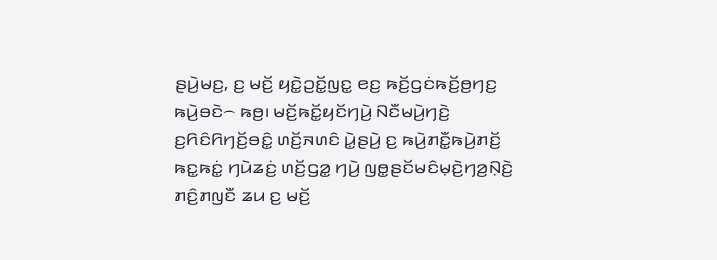ꤔꤣꤧ꤬ꤗꤢ꤬, ꤢ꤬ ꤗꤢꤩ꤬ ꤟꤢꤧ꤭ꤑꤢꤩ꤭ꤜꤢ꤭ ꤕꤢ꤬ ꤒꤢꤩ꤬ꤞꤢꤦꤒꤢꤩ꤬ꤥ꤬ꤚꤢ꤬ ꤒꤣꤧ꤬ꤋꤢꤧ꤮ ꤒꤥ꤬꤯ ꤗꤢꤩ꤬ꤒꤢꤩ꤭ꤟꤢꤩꤚꤣꤧ꤬ ꤡꤢꤪꤗꤣꤧ꤬ꤚꤢꤧ꤬ ꤢ꤬ꤖꤢꤨꤖꤚꤢꤩ꤬ꤋꤢꤨ꤭ ꤛꤢꤩ꤬ꤏꤛꤢꤨ ꤣꤧ꤭ꤔꤣꤧ꤬ ꤢ꤬ ꤒꤣꤧ꤬ꤊꤢꤪ꤭ꤒꤣꤧ꤬ꤊꤢꤩ꤬ ꤒꤢ꤭ꤒꤢꤦ꤭ ꤚꤣꤧꤘꤢꤦ꤬ ꤛꤢꤩ꤬ꤞꤤ꤭ ꤚꤣꤧ꤬ ꤜꤥ꤭ꤔꤢꤩꤗꤢꤨꤗ꤫ꤢꤧ꤬ꤚꤤ꤬ꤡ꤫ꤢꤧ꤬ ꤊꤢꤨ꤬ꤊꤜꤢꤪ ꤘꤣ ꤢ꤬ ꤗꤢꤩ꤬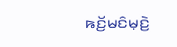ꤒꤢꤩ꤬ꤗꤢꤨꤗ꤫ꤢꤧ꤬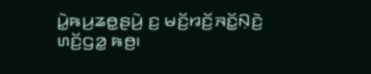ꤣꤧ꤭ꤒꤣ꤬ꤘꤥ꤭ꤔꤣꤧ꤬ ꤢ꤬ ꤗꤢꤩ꤬ꤙꤢꤩ꤬ꤏꤢꤩ꤭ꤡ꤫ꤢꤧ꤬ ꤛꤢꤩ꤬ꤞꤤ꤭ ꤒꤥ꤬꤯